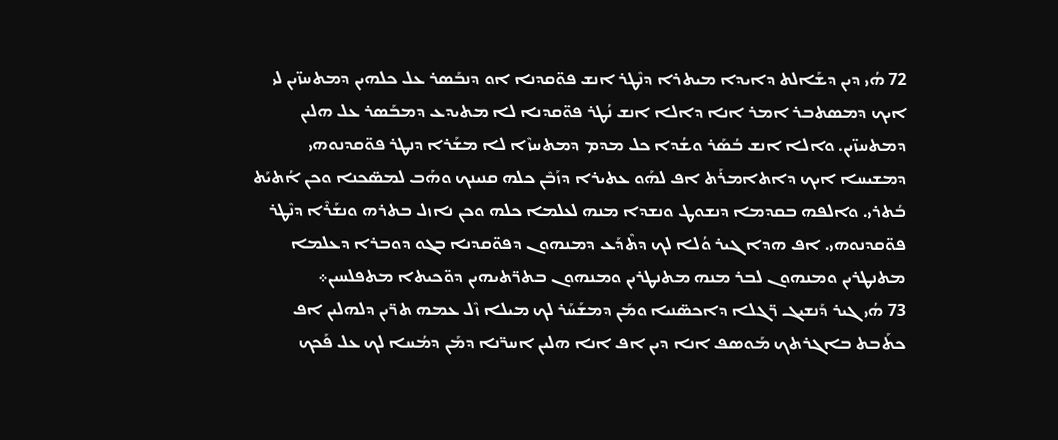72 ܗܳܝ ܕܝܢ ܕܫܰܐܠܬ ܕܐܝܕܐ ܡܝܬܪܐ ܕܢܶܛܪ ܐܢܫ ܦܘ̈ܩܕܢܐ ܐܘ ܕܢܒܰܣܪ ܥܠ ܟܠܗܝܢ ܕܡܬܚܙ̈ܝܢ ܠܝ ܐܝܟ ܕܡܣܬܒܪ ܐܡܪ ܐܢܐ ܕܐܠܐ ܐܢܫ ܢܳܛܪ ܦܘ̈ܩܕܢܐ ܠܐ ܡܬܝܕܥ ܕܡܒܰܣܪ ܥܠ ܗܠܝܢ ܕܡܬܚܙ̈ܝܢ. ܘܐܠܐ ܐܢܫ ܒܳܣܰܪ ܘܫܳܕܐ ܟܠ ܡܕܡ ܕܡܬܚܙܶܐ ܠܐ ܡܫܰܪܐ ܕܢܛܪ ܦܘ̈ܩܕܢܘܗܝ ܕܡܫܝܚܐ ܐܝܟ ܕܐܬܐܡܪܰܬ ܐܦ ܠܗܰܘ ܥܬܝܪܐ ܕܙܰܒܶܢ ܟܠܗ ܩܢܝܢܟ ܘܗܰܒ ܠܡܣ̈ܟܢܐ ܘܟܢ ܐܳܬܝܰܬ ܒܳܬܪܝ. ܘܐܠܦܗ ܒܩܕܡܐ ܕܢܫܘܛ ܘܢܫܕܐ ܡܢܗ ܠܥܠܡܐ ܟܠܗ ܘܟܢ ܢܐܙܠ ܒܬܪܗ ܘܢܫܰܪܶܐ ܕܢܶܛܪ ܦܘ̈ܩܕܢܘܗܝ. ܐܦ ܗܕܐ ܓܝܪ ܘܳܠܐ ܠܟ ܕܬܶܕܰܥ ܕܡܢܗܘܢ ܕܦܘ̈ܩܕܢܐ ܒܓܘ ܕܘܒܪܐ ܕܥܠܡܐ ܡܬܢܛܪܝܢ ܘܡܢܗܘܢ ܠܒܪ ܡܢܗ ܡܬܢܛܪܝܢ ܘܡܢܗܘܢ ܒܬܖ̈ܬܝܗܝܢ ܕܘ̈ܟܝܬܐ ܡܬܦܠܚܝܢ܀
73 ܗܳܝ ܓܝܪ ܕܰܢܫܝܓ ܖ̈ܓܠܐ ܕܐܟܣ̈ܢܝܐ ܘܡܰܢ ܕܡܫܰܚܰܪ ܠܟ ܡܝܠܐ ܙܶܠ ܥܡܗ ܬܖ̈ܝܢ ܕܠܗܠܝܢ ܐܦ ܟܬܰܒܬ ܒܐܓܪܬܟ ܡܰܘܣܦ ܐܢܐ ܕܝܢ ܐܦ ܐܢܐ ܗܠܝܢ ܐܚܖ̈ܢܐ ܕܡܰܢ ܕܡܳܚܐ ܠܟ ܥܠ ܦܰܟܟ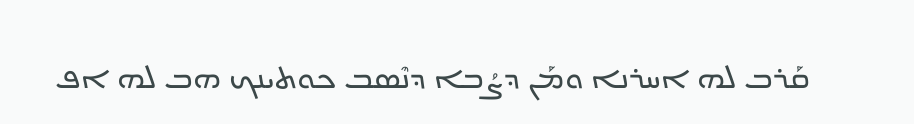ܩܰܪܒ ܠܗ ܐܚܪܢܐ ܘܡܰܢ ܕܨܳܒܐ ܕܢܶܣܒ ܟܘܬܝܢܟ ܗܒ ܠܗ ܐܦ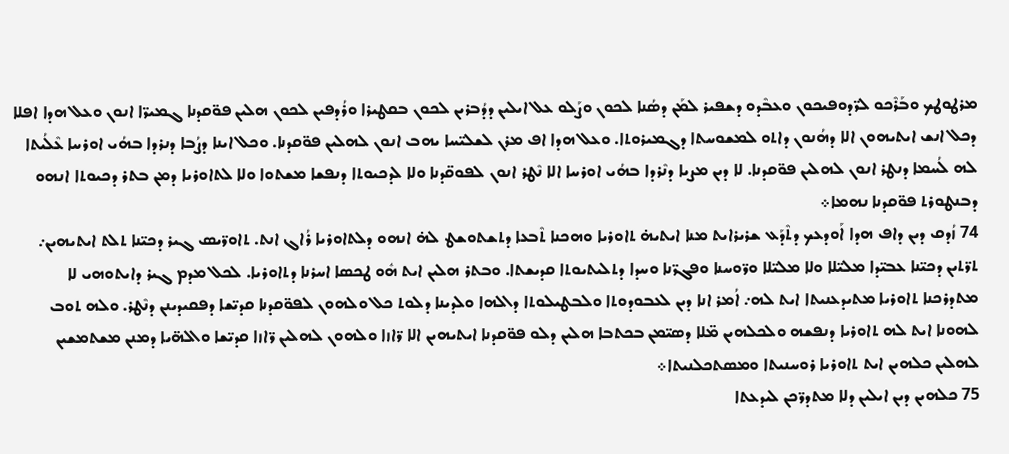ܡܪܛܘܛܟ ܘܒܰܪܶܟܘ ܠܖ̈ܕܘܦܝܟܘܢ ܘܥܒܶܕܘ ܕܫܦܝܪ ܠܡܰܢ ܕܣܳܢܐ ܠܟܘܢ ܘܨܰܠܘ ܥܠ ܐܝܠܝܢ ܕܕܳܒܪܝܢ ܠܟܘܢ ܒܩܛܝܪܐ ܘܪܳܕܦܝܢ ܠܟܘܢ ܗܠܝܢ ܦܘ̈ܩܕܢܐ ܓܡܝܖ̈ܐ ܐܢܘܢ ܘܥܠ ܗܕܐ ܐܦܠܐ ܕܟܠ ܐܢܫ ܐܝܬܝܗܘܢ ܐܠܐ ܕܗܳܢܘܢ ܕܐܬܘ ܠܡܫܘܚܬܐ ܕܓܡܝܪܘܬܐ. ܘܥܠ ܗܕܐ ܐܦ ܡܪܢ ܠܫܠܝ̈ܚܐ ܝܗܒ ܐܢܘܢ ܠܗܠܝܢ ܦܘ̈ܩܕܢܐ. ܘܟܠ ܐܝܢܐ ܕܨܳܒܐ ܕܢܪܕܐ ܒܗܳܝ ܐܘܪܚܐ ܥܶܠܳܝܬܐ ܠܗ ܠܳܚܡܐ ܕܢܛܪ ܐܢܘܢ ܠܗܠܝܢ ܦܘ̈ܩܕܢܐ. ܠܐ ܕܝܢ ܡܨܝܐ ܕܢܶܪܕܐ ܒܗܳܝ ܐܘܪܚܐ ܐܠܐ ܢܶܛܪ ܐܢܘܢ ܠܦܘܩ̈ܕܢܐ ܘܠܐ ܠܕܟܝܘܬܐ ܕܢܦܫܐ ܡܫܬܘܐ ܘܠܐ ܠܬܐܘܪܝܐ ܕܡܢ ܒܬܪ ܕܟܝܘܬܐ ܐܢܗܘ ܕܒܢܛܘܪܬ ܦܘ̈ܩܕܢܐ ܢܗܡܐ܀
74 ܙܳܕܩ ܕܝܢ ܕܐܦ ܗܕܐ ܐܰܘܕܥܟ ܕܬܶܕܰܥ ܫܪܝܪܐܝܬ ܡܢܐ ܐܝܬܝܗ̇ ܬܐܘܪܝܐ ܘܗܟܢܐ ܬܶܒܥܐ ܕܬܫܬܘܫܛ ܠܗ̇ ܐܢܗܘ ܕܠܬܐܘܪܝܐ ܪܳܐܓ ܐܢܬ. ܬܐܘܖ̈ܝܣ ܓܝܪ ܕܟܝ̈ܢܐ ܬܠܬ ܐܝܬܝܗܝܢ܇ ܬܖ̈ܬܝܢ ܕܟܝ̈ܢܐ ܥܒܝ̈ܕܐ ܡܠܝ̈ܠܐ ܘܠܐ ܡܠܝ̈ܠܐ ܘܖ̈ܘܚܢܐ ܘܦܓܖ̈ܢܐ ܘܚܕܐ ܕܬܠܝܬܝܘܬܐ ܩܕܝܫܬܐ. ܘܒܬܪ ܗܠܝܢ ܐܝܬ ܗܽܘ ܛܟܣܐ ܐܚܪܢܐ ܕܬܐܘܪܝܐ. ܠܟܠ ܡܕܡ ܓܝܪ ܕܐܝܬܘܗܝ ܠܐ ܡܬܕܪܟܢܐ ܬܐܘܪܝܐ ܡܬܝܕܥܢܝܬܐ ܐܝܬ ܠܗ܇ ܐܳܡܪ ܐܢܐ ܕܝܢ ܠܥܒܘܕܘܬܐ ܘܠܒܛܝܠܘܬܐ ܕܐܠܗܐ ܘܠܕܝܢܐ ܕܠܘܬ ܟܠ ܘܠܗܘܢ ܠܦܘ̈ܩܕܢܐ ܩܕܝ̈ܫܐ ܕܦܩܝܕܝܢܢ ܕܢܶܛܪ. ܘܠܗ ܬܘܒ ܠܗܘܢܐ ܐܝܬ ܠܗ ܬܐܘܪܝܐ ܕܢܦܫܗ ܘܠܟܠܗܝܢ ܡ̈ܠܐ ܕܣܝ̈ܡܢ ܒܟܬܒܐ ܗܠܝܢ ܕܠܘ ܦܘ̈ܩܕܢܐ ܐܝܬܝܗܝܢ ܐܠܐ ܖ̈ܐܙܐ ܘܠܗܘܢ ܠܗܠܝܢ ܖ̈ܐܙܐ ܩܕܝ̈ܫܐ ܘܐܠܗ̈ܝܐ ܕܡܢܢ ܡܫܬܡܫܝܢ ܠܗܠܝܢ ܟܠܗܝܢ ܐܝܬ ܬܐܘܪܝܐ ܪܘܚܢܝܬܐ ܘܡܣܬܟܠܢܝܬܐ܀
75 ܟܠܗܝܢ ܕܝܢ ܐܝܠܝܢ ܕܠܐ ܡܬܕܖ̈ܟܢ ܠܝܕܥܬܐ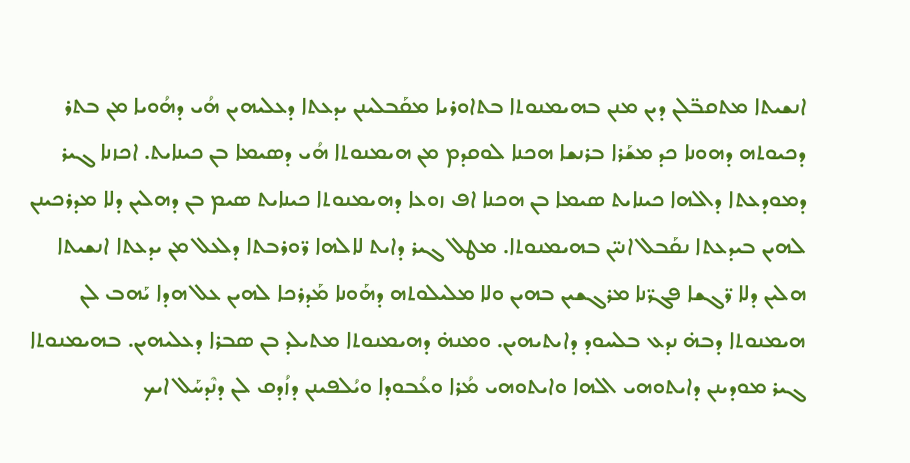ܐܢܫܝܬܐ ܡܬܩܒ̈ܠܢ ܕܝܢ ܡܢܢ ܒܗܝܡܢܘܬܐ ܒܬܐܘܪܝܐ ܡܩܰܒܠܝܢܢ ܝܕܥܬܐ ܕܥܠܝܗܝܢ ܗܳܝ ܕܗܳܘܝܐ ܡܢ ܒܬܪ ܕܟܝܘܬܗ ܕܗܘܢܐ ܟܕ ܡܫܰܪܐ ܒܪܢܫܐ ܗܟܢܐ ܠܘܩܕܡ ܡܢ ܗܝܡܢܘܬܐ ܗܳܝ ܕܣܝܡܐ ܒܢ ܟܝܢܐܝܬ. ܐܟܙܢܐ ܓܝܪ ܕܡܘܕܥܬܐ ܕܐܠܗܐ ܟܝܢܐܝܬ ܣܝܡܐ ܒܢ ܗܟܢܐ ܐܦ ܙܘܥܐ ܕܗܝܡܢܘܬܐ ܟܝܢܐܝܬ ܣܝܡ ܒܢ ܕܗܠܝܢ ܕܠܐ ܡܕܪܟܝܢܢ ܠܗܝܢ ܒܝܕܥܬܐ ܢܩܰܒܠ ܐܢܝ̈ܢ ܒܗܝܡܢܘܬܐ. ܡܛܠ ܓܝܪ ܕܐܝܬ ܠܐܠܗܐ ܖ̈ܘܪܒܬܐ ܕܠܥܠ ܡܢ ܝܕܥܬܐ ܐܢܫܝܬܐ ܗܠܝܢ ܕܠܐ ܖ̈ܓܫܐ ܦܓܖ̈ܢܐ ܡܪܓܫܝܢ ܒܗܝܢ ܘܠܐ ܡܠܝܠܘܬܗ ܕܗܰܘܢܐ ܡܰܕܪܟܐ ܠܗܝܢ ܥܠ ܗܕܐ ܝܰܗܒ ܠܢ ܗܝܡܢܘܬܐ ܕܒܗ̇ ܢܕܥ ܒܠܚܘܕ ܕܐܝܬܝܗܝܢ. ܘܡܢܗ̇ ܕܗܝܡܢܘܬܐ ܡܬܝܠܕ ܒܢ ܣܒܪܐ ܕܥܠܝܗܝܢ. ܒܗܝܡܢܘܬܐ ܓܝܪ ܡܘܕܝܢܢ ܕܐܝܬܘܗܝ ܐܠܗܐ ܘܐܝܬܘܗܝ ܡܳܪܐ ܘܥܳܒܘܕܐ ܘܝܳܠܦܝܢܢ ܕܙܳܕܩ ܠܢ ܕܢܶܕܚܰܠ ܐܝܟ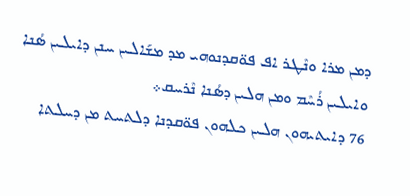ܕܡܢ ܡܪܐ ܘܢܶܛܪ ܐܦ ܦܘ̈ܩܕܢܘܗܝ ܡܕ ܡܫܰܐܠܝܢ ܚܢܢ ܕܐܝܠܝܢ ܣܳܢܐ ܘܐܝܠܝܢ ܪܳܚܶܡ ܘܡܢ ܗܠܝܢ ܕܣܳܢܐ ܢܶܪܚܩ܀
76 ܕܐܝܬܝܗܘܢ ܗܠܝܢ ܟܠܗܘܢ ܦܘ̈ܩܕܢܐ ܕܠܬܚܬ ܡܢ ܕܚܠܬܐ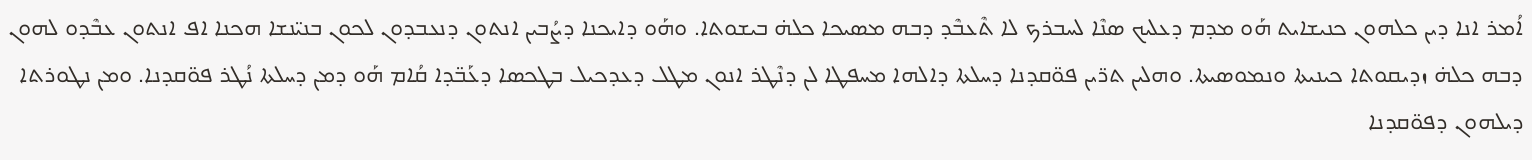ܐܳܡܪ ܐܢܐ ܕܝܢ ܟܠܗܘܢ ܟܢܝܫܐܝܬ ܗܰܘ ܡܕܡ ܕܥܠܝܟ ܣܢܶܐ ܠܚܒܪܟ ܠܐ ܬܶܥܒܶܕ ܕܒܗ ܡܣܝܟܐ ܟܠܗ̇ ܒܝܫܘܬܐ. ܘܗܰܘ ܕܐܝܟܢܐ ܕܨܳܒܝܢ ܐܢܬܘܢ ܕܢܥܒܕܘܢ ܠܟܘܢ ܒܢܝ̈ܢܫܐ ܗܟܢܐ ܐܦ ܐܢܬܘܢ ܥܒܶܕܘ ܠܗܘܢ ܕܒܗ ܟܠܗ̇ ܙܕܝܩܘܬܐ ܟܝܢܝܬܐ ܘܢܡܘܣܝܬܐ. ܘܗܠܝܢ ܬܖ̈ܝܢ ܦܘ̈ܩܕܢܐ ܕܚܠܬܐ ܕܐܠܗܐ ܡܚܦܛܐ ܠܢ ܕܢܶܛܪ ܐܢܘܢ ܡܛܠ ܕܥܕܟܝܠ ܒܛܟܣܐ ܕܥܰܒ̈ܕܐ ܩܳܐܡ ܗܰܘ ܕܡܢ ܕܚܠܬܐ ܢܳܛܪ ܦܘ̈ܩܕܢܐ. ܘܡܢ ܢܛܘܪܬܐ ܕܝܠܗܘܢ ܕܦܘ̈ܩܕܢܐ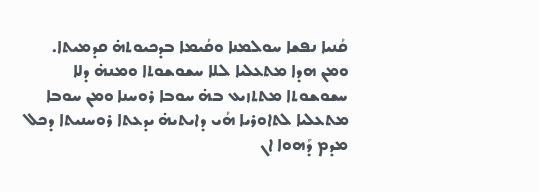ܩܳܢܝܐ ܢܦܫܐ ܚܘܠܡܢܐ ܘܩܳܝܡܐ ܒܕܟܝܘܬܗ̇ ܩܕܡܝܬܐ. ܘܡܢ ܗܕܐ ܡܬܥܠܝܐ ܠܠܐ ܚܫܘܫܘܬܐ ܘܡܢܗ̇ ܕܠܐ ܚܫܘܫܘܬܐ ܡܬܬܙܝܥ ܒܗ̇ ܚܘܒܐ ܪܘܚܢܐ ܘܡܢ ܚܘܒܐ ܡܬܥܠܝܐ ܠܬܐܘܪܝܐ ܗܳܝ ܕܐܝܬܝܗ̇ ܝܕܥܬܐ ܪܘܚܢܝܬܐ ܕܟܠ ܡܕܡ ܕܰܗܘܐ ܐܢ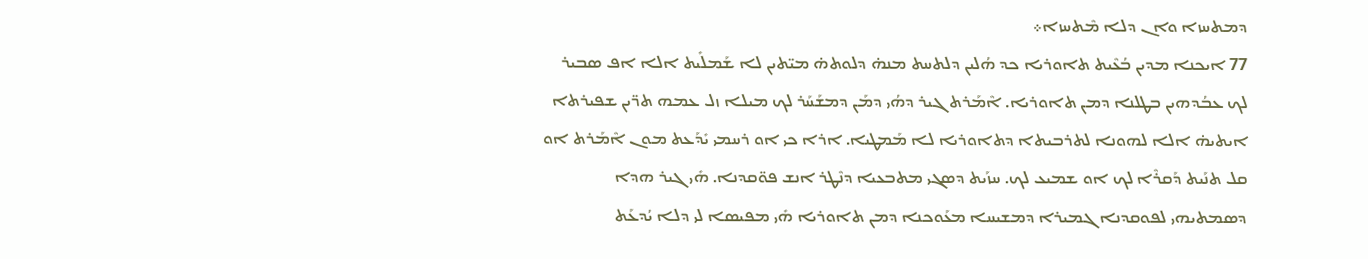ܕܡܬܚܙܐ ܘܐܢ ܕܠܐ ܡܶܬܚܙܐ܀
77 ܐܝܟܢܐ ܡܕܝܢ ܒܳܥܶܝܬ ܬܐܘܪܝܐ ܟܕ ܗܳܠܝܢ ܕܠܬܚܬ ܡܢܗ̇ ܕܠܘܬܗ̇ ܡܝ̈ܬܝܢ ܠܐ ܫܰܡܠܺܝܬ ܐܠܐ ܐܦ ܣܒܝܪ ܠܟ ܥܒܳܕܗܝܢ ܒܛܠܢܐ ܕܡܢ ܬܐܘܪܝܐ. ܐܶܡܰܪܬ ܓܝܪ ܕܗܳܝ ܕܡܰܢ ܕܡܫܰܚܰܪ ܠܟ ܡܝܠܐ ܙܠ ܥܡܗ ܬܖ̈ܝܢ ܫܦܝܪܬܐ ܐܝܬܝܗ̇ ܐܠܐ ܠܗܘܢܐ ܠܬܪܒܝܬܐ ܕܬܐܘܪܝܐ ܠܐ ܡܰܡܛܝܐ. ܐܪܐ ܟܝ ܐܘ ܪܚܡܝ ܝܺܕܰܥܬ ܡܘܢ ܐܶܡܰܪܬ ܐܘ ܩܠ ܬܢܰܝܬ ܕܰܩܪܶܐ ܠܟ ܐܘ ܫܡܝܥ ܠܟ. ܚܙܰܝܬ ܕܣܓܝ ܡܬܒܥܝܐ ܕܢܶܛܪ ܐܢܫ ܦܘ̈ܩܕܢܐ. ܗܺܝ ܓܝܪ ܗܕܐ ܕܣܡܬܝܗܝ ܠܦܘܩܕܢܐ ܓܡܝܪܐ ܕܡܫܝܚܐ ܡܥܰܘܟܢܐ ܕܡܢ ܬܐܘܪܝܐ ܗܺܝ ܡܦܝܣܐ ܠܝ ܕܠܐ ܝܳܕܥܰܬ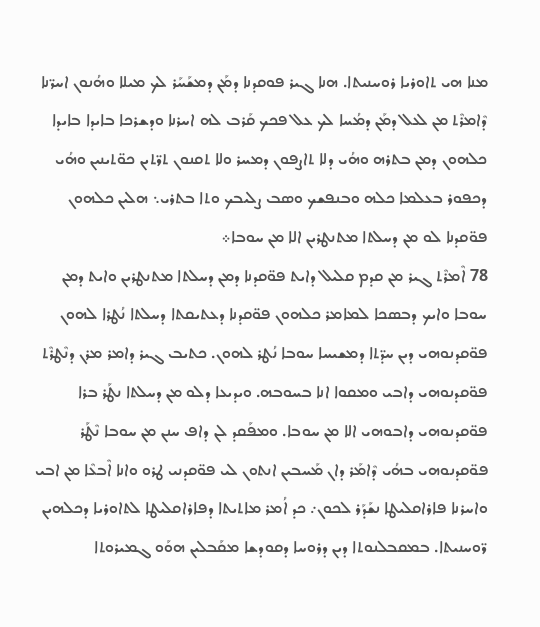ܡܢܐ ܗܝ ܬܐܘܪܝܐ ܪܘܚܢܝܬܐ. ܗܢܐ ܓܝܪ ܦܘܩܕܢܐ ܕܡܰܢ ܕܡܫܰܚܰܪ ܠܟ ܡܝܠܐ ܘܗܳܢܘܢ ܐܚܖ̈ܢܐ ܕܶܐܡܪܶܬ ܡܢ ܠܥܠ ܕܡܰܢ ܕܡܳܚܐ ܠܟ ܥܠ ܦܟܟ ܩܰܪܒ ܠܗ ܐܚܪܢܐ ܘܕܫܪܟܐ ܒܐܝܕܐ ܒܐܝܕܐ ܟܠܗܘܢ ܕܡܢ ܒܬܪܗ ܘܗܳܝ ܕܠܐ ܬܐܨܦܘܢ ܕܡܚܪ ܘܠܐ ܬܩܢܘܢ ܬܖ̈ܬܝܢ ܟܘ̈ܬܝܢܝܢ ܘܗܳܝ ܕܟܦܘܪ ܒܥܠܡܐ ܟܠܗ ܘܒܢܦܫܟ ܘܣܒ ܨܠܝܒܟ ܘܬܐ ܒܬܪܝ܆ ܗܠܝܢ ܟܠܗܘܢ ܦܘ̈ܩܕܢܐ ܠܘ ܡܢ ܕܚܠܬܐ ܡܬܢܛܪܝܢ ܐܠܐ ܡܢ ܚܘܒܐ܀
78 ܐܶܡܪܶܬ ܓܝܪ ܡܢ ܩܕܡ ܩܠܝܠ ܕܐܝܬ ܦܘ̈ܩܕܢܐ ܕܡܢ ܕܚܠܬܐ ܡܬܢܛܪܝܢ ܘܐܝܬ ܕܡܢ ܚܘܒܐ ܘܐܝܟ ܕܒܣܟܐ ܠܡܐܡܪ ܟܠܗܘܢ ܦܘ̈ܩܕܢܐ ܕܥܬܝܩܬܐ ܕܚܠܬܐ ܢܳܛܪܐ ܠܗܘܢ ܦܘ̈ܩܕܢܘܗܝ ܕܝܢ ܚܕ̈ܬܐ ܕܡܫܝܚܐ ܚܘܒܐ ܢܳܛܪ ܠܗܘܢ. ܟܬܝܒ ܓܝܪ ܕܐܡܪ ܡܪܢ ܕܢܶܛܪܶܬ ܦܘ̈ܩܕܢܘܗܝ ܕܐܒܝ ܘܡܩܘܐ ܐܢܐ ܒܚܘܒܗ. ܘܝܕܝܥܐ ܕܠܘ ܡܢ ܕܚܠܬܐ ܢܛܰܪ ܒܪܐ ܦܘ̈ܩܕܢܘܗܝ ܕܐܒܘܗܝ ܐܠܐ ܡܢ ܚܘܒܐ. ܘܡܦܰܩܕ ܠܢ ܕܐܦ ܚܢܢ ܡܢ ܚܘܒܐ ܢܶܛܰܪ ܦܘ̈ܩܕܢܘܗܝ ܒܗܳܝ ܕܶܐܡܰܪ ܕܐܢ ܡܰܚܒܝܢ ܐܢܬܘܢ ܠܝ ܦܘ̈ܩܕܢܝ ܛܪܘ ܘܐܢܐ ܐܶܒܥܶܐ ܡܢ ܐܒܝ ܘܐܚܪܢܐ ܦܐܪܐܩܠܝܛܐ ܢܫܰܕܰܪ ܠܟܘܢ܇ ܟܕ ܐܳܡܪ ܡܐܬܝܬܐ ܕܦܐܪܐܩܠܝܛܐ ܠܬܐܘܪܝܐ ܕܟܠܗܝܢ ܖ̈ܘܚܢܝܬܐ. ܒܡܩܒܠܢܘܬܐ ܕܝܢ ܕܪܘܚܐ ܕܩܘܕܫܐ ܡܩܰܒܠܝܢ ܗܘܰܘ ܓܡܝܪܘܬܐ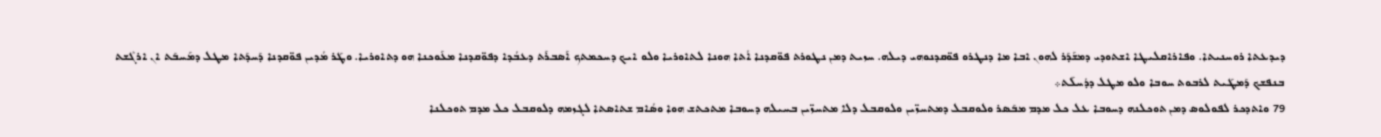ܕܝܕܥܬܐ ܪܘܚܢܝܬܐ. ܘܦܐܪܐܩܠܝܛܐ ܐܫܬܘܕܝ ܕܡܫܰܕܰܪ ܠܗܘܢ ܐܒܐ ܡܐ ܕܢܛܪܘ ܦܘ̈ܩܕܢܘܗܝ ܕܝܠܗ. ܚܙܝܬ ܕܡܢ ܢܛܘܪܬ ܦܘ̈ܩܕܢܐ ܐܳܬܐ ܗܘܢܐ ܠܬܐܘܪܝܐ ܘܠܘ ܐܝܟ ܕܚܟܡܬܟ ܐܰܣܒܪܰܬ ܕܥܒܳܕܐ ܕܦܘ̈ܩܕܢܐ ܡܥܰܘܟܢܐ ܗܘ ܕܬܐܘܪܝܐ. ܘܛܰܪ ܡܳܕܝܢ ܦܘ̈ܩܕܢܐ ܕܰܚܕܰܬܐ ܡܛܠ ܕܡܰܚܒܰܬ ܐܢ ܐܪܓܶܫܬ ܒܢܦܫܟ ܕܰܡܛܰܝܬ ܠܪܒܘܬ ܚܘܒܐ ܘܠܘ ܡܛܠ ܕܕܳܚܠܰܬ܀
79 ܘܐܬܕܟܪ ܠܦܘܠܘܣ ܕܡܢ ܬܘܟܠܢܗ ܕܚܘܒܐ ܥܠ ܟܠ ܡܕܡ ܡܒܰܣܪ ܘܠܘܩܒܠ ܕܡܬܚܙ̈ܝܢ ܘܠܘܩܒܠ ܕܠܐ ܡܬܚܙ̈ܝܢ ܒܚܝܠܗ ܕܚܘܒܐ ܡܬܟܬܫ ܗܘܐ ܘܣܳܐܡ ܫܬܐܣܬܐ ܠܓܙܡܗ ܕܠܘܩܒܠ ܟܠ ܡܕܡ ܬܘܟܠܢܐ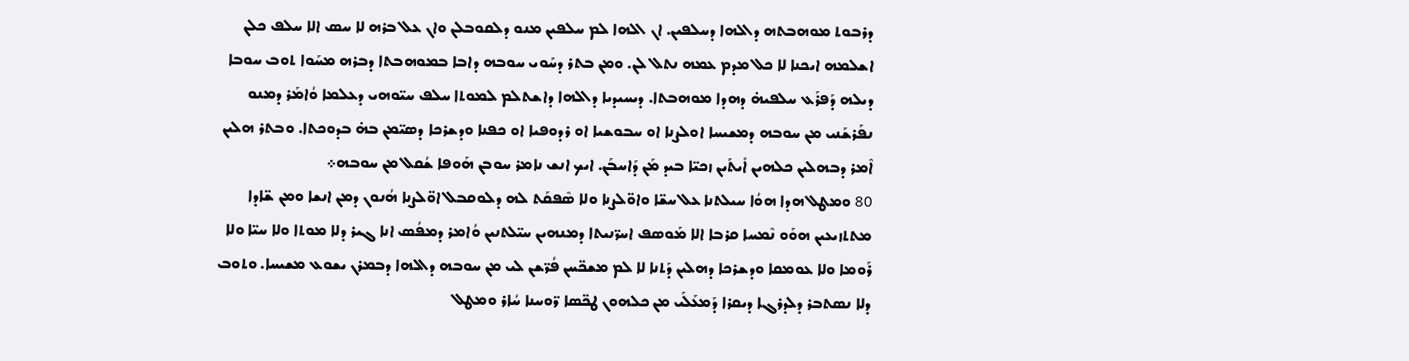ܕܪܒܘܬ ܡܘܗܒܬܗ ܕܐܠܗܐ ܕܚܠܦܝܢ. ܐܢ ܐܠܗܐ ܠܡ ܚܠܦܝܢ ܡܢܘ ܕܠܩܘܒܠܢ ܘܐܢ ܥܠ ܒܪܗ ܠܐ ܚܣ ܐܠܐ ܚܠܦ ܟܠܢ ܐܫܠܡܗ ܐܝܟܢܐ ܠܐ ܟܠ ܡܕܡ ܥܡܗ ܢܬܠ ܠܢ. ܘܡܢ ܒܬܪ ܕܚܰܘܝ ܚܘܒܗ ܕܐܒܐ ܒܡܘܗܒܬܐ ܕܒܪܗ ܡܚܰܘܐ ܬܘܒ ܚܘܒܐ ܕܝܠܗ ܕܰܦܪܰܥ ܚܠܦܝܗ̇ ܕܗܕܐ ܡܘܗܒܬܐ. ܕܝܚܝܕܝܐ ܕܐܠܗܐ ܕܐܫܬܠܡ ܠܡܘܬܐ ܚܠܦ ܚܝ̈ܘܗܝ ܕܥܠܡܐ ܘܳܐܡܰܪ ܕܡܢܘ ܢܦܰܪܫܰܢܝ ܡܢ ܚܘܒܗ ܕܡܫܝܚܐ ܐܘܠܨܢܐ ܐܘ ܚܒܘܫܝܐ ܐܘ ܪܕܘܦܝܐ ܐܘ ܟܦܢܐ ܘܕܫܪܟܐ ܕܣܝ̈ܡܢ ܒܗ̇ ܒܕܘܟܬܐ. ܘܒܬܪ ܗܠܝܢ ܐܶܡܪ ܕܒܗܠܝܢ ܟܠܗܝܢ ܐܺܝܬܰܝܢ ܙܟܝ̈ܐ ܒܝܕ ܡܰܢ ܕܰܐܚܒܰܢ. ܐܝܟ ܐܢܫ ܢܐܡܪ ܚܘܒܢ ܗܰܘܦܐ ܫܳܩܠ ܡܢ ܚܘܒܗ܀
80 ܘܡܛܠ ܗܕܐ ܗܘܳܐ ܚܝܠܬܢܐ ܥܠ ܚܫ̈ܐ ܘܐܘ̈ܠܨܢܐ ܘܠܐ ܣܶܦܩܰܬ ܠܗ ܕܠܘܩܒܠ ܐܘ̈ܠܨܢܐ ܗܳܢܘܢ ܕܡܢ ܐܢܫܐ ܘܡܢ ܫ̈ܐܕܐ ܡܬܬܙܝܥܝܢ ܗܘܰܘ ܢܶܡܚܐ ܩܪܒܐ ܐܠܐ ܡܰܘܣܦ ܐܚܖ̈ܢܝܬܐ ܕܡܢܗܝܢ ܚܝ̈ܠܬܢܝܢ ܘܳܐܡܪ ܕܡܦܳܣ ܐܢܐ ܓܝܪ ܕܠܐ ܡܘܬܐ ܘܠܐ ܚܝ̈ܐ ܘܠܐ ܪܰܘܡܐ ܘܠܐ ܥܘܡܩܐ ܘܕܫܪܟܐ ܕܗܠܝܢ ܕܰܬܢܐ ܠܐ ܠܡ ܡܫܟ̈ܚܢ ܦܳܖ̈ܫܢ ܠܝ ܡܢ ܚܘܒܗ ܕܐܠܗܐ ܕܒܡܪܢ ܝܫܘܥ ܡܫܝܚܐ. ܘܬܘܒ ܕܠܐ ܢܣܬܒܪ ܕܠܕܪܓܐ ܕܝܩܪܐ ܕܰܡܥܰܠܰܝ ܡܢ ܟܠܗܘܢ ܛܟ̈ܣܐ ܖ̈ܘܚܢܐ ܚܳܐܪ ܘܡܛܠ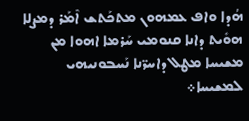ܗܳܕܐ ܘܐܦ ܥܡܗܘܢ ܡܬܟܰܬܫ ܐܶܡܰܪ ܕܡܨܠܐ ܗܘܺܝܬ ܕܐܢܐ ܩܢܘܡܝ ܚܰܪܡܐ ܐܗܘܐ ܡܢ ܡܫܝܚܐ ܡܛܠ ܕܐܚܖ̈ܢܐ ܢܰܚܒܘܢܝܗܝ ܠܡܫܝܚܐ܀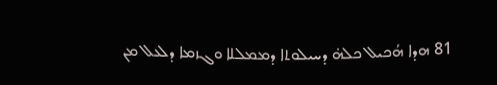81 ܗܕܐ ܗܳܟܝܠ ܟܠܗ̇ ܕܚܝܠܘܬܐ ܕܡܡܠܠܐ ܘܓܙܡܐ ܕܠܥܠ ܡܢ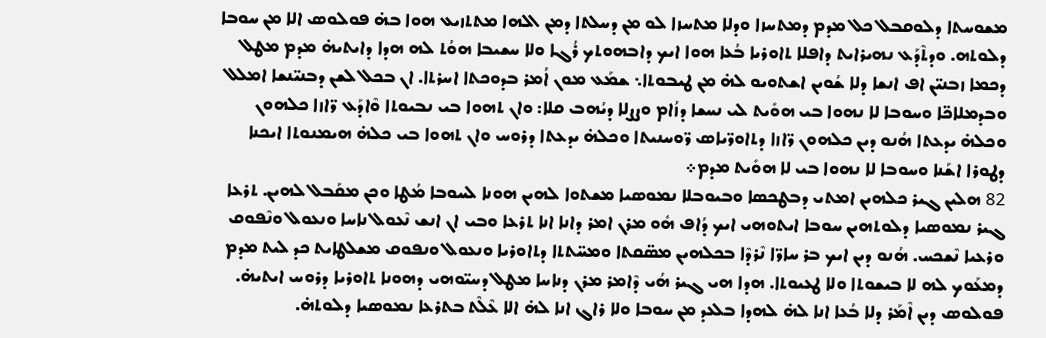ܡܫܘܚܬܐ ܕܠܘܩܒܠ ܟܠ ܡܕܡ ܕܡܬܚܙܐ ܘܕܠܐ ܡܬܚܙܐ ܠܘ ܡܢ ܕܚܠܬܐ ܕܡܢ ܐܠܗܐ ܡܬܬܙܝܥ ܗܘܐ ܒܗ̇ ܦܘܠܘܣ ܐܠܐ ܡܢ ܚܘܒܐ ܕܠܘܬܗ. ܘܕܬܶܕܰܥ ܢܗܝܪܐܝܬ ܕܐܦܠܐ ܬܐܘܪܝܐ ܒܳܥܐ ܗܘܐ ܐܝܟ ܕܐܒܗܘܬܟ ܪܳܓܐ ܘܠܐ ܚܫܝܒܐ ܗܘܳܬ ܠܗ ܗܕܐ ܕܐܝܬܝܗ̇ ܡܕܡ ܡܛܠ ܕܟܡܐ ܙܒܢܝ̈ܢ ܐܦ ܐܢܫܐ ܕܠܐ ܫܳܘܝܢ ܐܫܬܘܝܘ ܠܗ̇ ܡܢ ܛܝܒܘܬܐ܆ ܫܡܰܥ ܡܘܢ ܐܳܡܪ ܒܕܘܟܬܐ ܐܚܪܬܐ. ܐܢ ܒܟܠ ܠܫܢ ܕܒܢܝ̈ܢܫܐ ܐܡܠܠ ܘܒܕܡܠܐܟ̈ܐ ܘܚܘܒܐ ܠܐ ܢܗܘܐ ܒܝ ܗܘܺܝܬ ܠܝ ܢܚܫܐ ܕܙܳܐܡ ܘܨܨܠܐ ܕܝܳܗܒ ܩܠܐ: ܘܐܢ ܬܗܘܐ ܒܝ ܢܒܝܘܬܐ ܘܶܐܕܰܥ ܖ̈ܐܙܐ ܟܠܗܘܢ ܘܟܠܗ̇ ܝܕܥܬܐ ܗܳܢܘ ܕܝܢ ܟܠܗܘܢ ܖ̈ܐܙܐ ܕܬܐܘܖ̈ܝܐܣ ܖ̈ܘܚܢܝܬܐ ܘܟܠܗ̇ ܝܕܥܬܐ ܕܪܘܚ ܘܐܢ ܬܗܘܐ ܒܝ ܟܠܗ̇ ܗܝܡܢܘܬܐ ܐܝܟܢܐ ܕܛܘܪܐ ܐܫܰܢܐ ܘܚܘܒܐ ܠܐ ܢܗܘܐ ܒܝ ܠܐ ܗܘܺܝܬ ܡܕܡ܀
82 ܗܠܝܢ ܓܝܪ ܟܠܗܝܢ ܐܡܬܝ ܕܒܛܟܣܐ ܘܒܝܘܒܠܐ ܢܡܘܣܝܐ ܡܫܬܘܐ ܠܗܝܢ ܗܘܢܐ ܠܚܘܒܐ ܡܳܛܐ ܘܟܢ ܡܩܰܒܠ ܠܗܝܢ. ܬܪܥܐ ܓܝܪ ܢܡܘܣܝܐ ܕܠܘܬܗܝܢ ܚܘܒܐ ܐܝܬܘܗܝ ܐܝܟ ܕܳܐܦ ܗܽܘ ܡܪܢ ܐܡܪ ܕܐܢܐ ܐܢܐ ܬܪܥܐ ܘܒܝ ܐܢ ܐܢܫ ܢܶܥܘܠ ܢܐܚܐ ܘܢܥܘܠ ܘܢܶܦܘܩ ܘܪܥܝܐ ܢܶܫܟܚ. ܗܳܢܘ ܕܝܢ ܐܝܟ ܒܪ ܚܐܖ̈ܐ ܢܶܪܕܶܐ ܒܟܠܗܝܢ ܡܣ̈ܩܬܐ ܘܡܚ̈ܬܬܐ ܕܬܐܘܪܝܐ ܘܢܥܘܠ ܘܢܦܘܩ ܡܫܠܛܐܝܬ ܟܕ ܠܝܬ ܡܕܡ ܕܡܥܰܘܟ ܠܗ ܠܐ ܒܝܫܘܬܐ ܘܠܐ ܛܥܝܘܬܐ. ܗܕܐ ܗܝ ܓܝܪ ܗܳܝ ܕܶܐܡܪ ܡܪܢ ܕܢܐܚܐ ܡܛܠ ܕܚܝ̈ܘܗܝ ܕܗܘܢܐ ܬܐܘܪܝܐ ܕܪܘܚ ܐܝܬܝܗ̇. ܦܘܠܘܣ ܕܝܢ ܐܶܡܰܪ ܕܠܐ ܒܳܥܐ ܐܢܐ ܠܗ̇ ܠܗܕܐ ܒܠܥܕ ܡܢ ܚܘܒܐ ܘܠܐ ܪܐܓ ܐܢܐ ܠܗ̇ ܐܠܐ ܥܶܠܶܬ ܒܬܪܥܐ ܢܡܘܣܝܐ ܕܠܘܬܗ̇.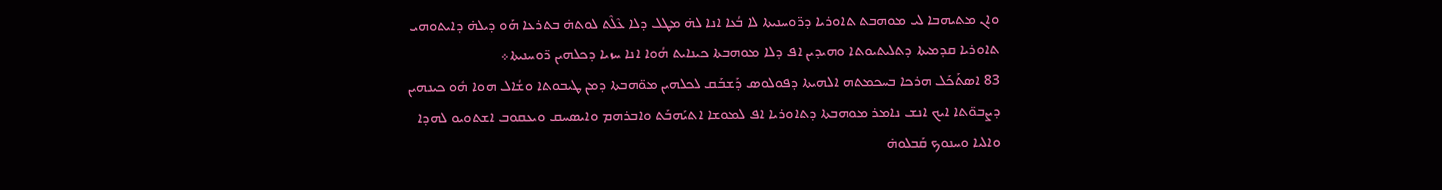ܘܐܢ ܡܬܝܗܒܐ ܠܝ ܡܘܗܒܬ ܬܐܘܪܝܐ ܕܖ̈ܘܚܢܝܬܐ ܠܐ ܒܳܥܐ ܐܢܐ ܠܗ̇ ܡܛܠ ܕܠܐ ܥܶܠܶܬ ܠܘܬܗ̇ ܒܬܪܥܐ ܗܰܘ ܕܝܠܗ̇ ܕܐܝܬܘܗܝ ܬܐܘܪܝܐ ܩܕܡܝܬܐ ܕܬܠܝܬܝܘܬܐ ܘܗܝܕܝܢ ܐܦ ܕܠܐ ܡܘܗܒܬܐ ܟܝܢܐܝܬ ܗܳܘܐ ܐܢܐ ܚܙܝܐ ܕܟܠܗܝܢ ܖ̈ܘܚܢܝܬܐ܀
83 ܐܣܬܰܟܰܠ ܗܪܟܐ ܒܚܟܡܬܗ ܐܠܗܝܬܐ ܕܦܘܠܘܣ ܕܰܫܒܰܩ ܠܟܠܗܝܢ ܡܘ̈ܗܒܬܐ ܕܡܢ ܛܝܒܘܬܐ ܘܫܳܐܠ ܗܘܐ ܗܽܘ ܟܝܢܗܝܢ ܕܨܒܘ̈ܬܐ ܐܝܟ ܐܢܫ ܢܐܡܪ ܡܘܗܒܬܐ ܕܬܐܘܪܝܐ ܐܦ ܠܡܘܫܐ ܐܬܝܰܗܒܰܬ ܘܐܒܪܗܡ ܘܐܝܣܚܩ ܘܝܥܩܘܒ ܐܫܬܘܝܘ ܠܗܕܐ ܘܐܠܝܐ ܘܚܢܘܟ ܩܰܒܠܘܗ̇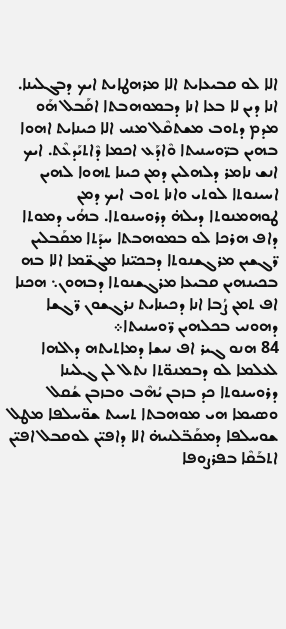ܐܠܐ ܠܘ ܩܒܝܥܐܝܬ ܐܠܐ ܡܪܗܛܐܝܬ ܐܝܟ ܕܒܓܠܝܢܐ. ܐܢܐ ܕܝܢ ܠܐ ܒܥܐ ܐܢܐ ܕܒܡܘܗܒܬܐ ܐܩܰܒܠ ܗܰܘ ܡܕܡ ܕܬܘܒ ܡܫܬܩܶܠ ܡܢܝ ܐܠܐ ܟܝܢܐܝܬ ܐܗܘܐ ܒܗܝܢ ܒܖ̈ܘܚܢܝܬܐ ܘܶܐܕܰܥ ܐܟܡܐ ܕܶܐܬܝܰܕܥܶܬ. ܐܝܟ ܐܢܫ ܢܐܡܪ ܕܠܗܠܝܢ ܕܡܢ ܟܝܢܐ ܬܗܘܐ ܠܗܝܢ ܐܚܝܢܘܬܐ ܠܘܬܝ ܘܐܢܐ ܬܘܒ ܐܝܟ ܕܡܢ ܛܘܗܡܢܘܬܐ ܕܝܠܗ̇ ܕܪܘܚܢܘܬܐ. ܒܗܳܝ ܕܡܘܬܐ ܕܐܦ ܗܪܟܐ ܠܘ ܒܡܘܗܒܬܐ ܚܕܰܬܐ ܡܩܰܒܠܝܢ ܖ̈ܓܫܝܢ ܡܪܓܫܢܘܬܐ ܕܒܟܝ̈ܢܐ ܡܓܫ̈ܡܐ ܐܠܐ ܒܗ ܒܟܝܢܗܝܢ ܩܒܝܥܐ ܡܪܓܫܢܘܬܐ ܕܒܗܘܢ܆ ܗܟܢܐ ܐܦ ܬܡܢ ܨܳܒܐ ܐܢܐ ܕܟܝܢܐܝܬ ܢܪܓܫܘܢ ܖ̈ܓܫܐ ܕܗܘܢܝ ܒܟܠܗܝܢ ܖ̈ܘܚܢܝܬܐ܀
84 ܗܢܘ ܓܝܪ ܐܦ ܢܝܫܐ ܕܡܐܬܝܬܗ ܕܐܠܗܐ ܠܥܠܡܐ ܠܘ ܕܒܡܢܘ̈ܬܐ ܢܬܠ ܠܢ ܓܠܝܢܐ ܕܪܘܚܢܘܬܐ ܟܕ ܒܙܒܢ ܝܳܗܶܒ ܘܒܙܒܢ ܫܳܩܠ ܘܣܝܡܐ ܗܝ ܡܘܗܒܬܐ ܬܚܝܬ ܫܘ̈ܚܠܦܐ ܡܛܠ ܫܘܚܠܦܐ ܕܡܩܰܒ̈ܠܢܝܗ̇ ܐܠܐ ܕܐܦܝ̈ܢ ܠܘܩܒܠ ܐܦܝ̈ܢ ܐܬܒܰܩܶܐ ܒܦܪܨܘܦܐ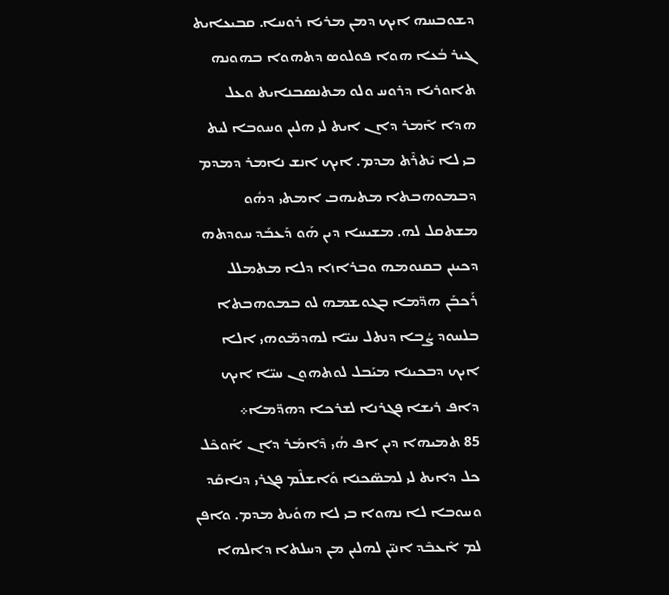ܕܫܘܒܚܗ ܐܝܟ ܕܡܢ ܡܪܝܐ ܪܘܚܐ. ܩܒܝܥܐܝܬ ܓܝܪ ܒܳܥܐ ܗܘܐ ܦܘܠܘܣ ܕܬܗܘܐ ܒܗܘܢܗ ܬܐܘܪܝܐ ܕܪܘܚ ܘܠܘ ܡܬܢܣܒܢܐܝܬ ܘܥܠ ܗܕܐ ܐܶܡܪ ܕܐܢ ܐܝܬ ܠܝ ܗܠܝܢ ܘܚܘܒܐ ܠܝܬ ܒܝ ܠܐ ܝܶܬܪܶܬ ܡܕܡ. ܐܝܟ ܐܢܫ ܢܐܡܪ ܕܡܕܡ ܕܒܡܘܗܒܬܐ ܡܬܝܗܒ ܐܡܬܝ ܕܗܽܘ ܡܫܬܩܠ ܠܗ. ܡܫܝܚܐ ܕܝܢ ܗܰܘ ܕܰܥܒܰܕ ܚܘܕܬܗ ܕܟܝܢܢ ܒܩܢܘܡܗ ܘܒܪܐܙܐ ܕܠܐ ܡܬܡܠܠ ܪܰܟܒܰܢ ܗܕ̈ܡܐ ܒܓܘܫܡܗ ܠܘ ܒܡܘܗܒܬܐ ܒܠܚܘܕ ܨܳܒܐ ܕܢܬܠ ܚܝ̈ܐ ܠܗܕܡ̈ܘܗܝ ܐܠܐ ܐܝܟ ܕܒܟܝܢܐ ܡܝܰܒܠ ܠܘܬܗܘܢ ܚܝ̈ܐ ܐܝܟ ܕܐܦ ܪܝܫܐ ܦܓܪܢܐ ܠܫܪܟܐ ܕܗܕ̈ܡܐ܀
85 ܬܡܝܗܐ ܕܝܢ ܐܦ ܗܳܝ ܕܶܐܡܰܪ ܕܐܢ ܐܰܘܟܶܠ ܟܠ ܕܐܝܬ ܠܝ ܠܡܣ̈ܟܢܐ ܘܰܐܫܠܶܡ ܦܓܪܝ ܕܢܐܩܰܕ ܘܚܘܒܐ ܠܐ ܢܗܘܐ ܒܝ ܠܐ ܗܘܺܝܬ ܡܕܡ. ܘܐܦܢ ܠܡ ܐܶܥܒܶܕ ܐܢܝ̈ܢ ܠܗܠܝܢ ܡܢ ܕܚܠܬܐ ܕܐܠܗܐ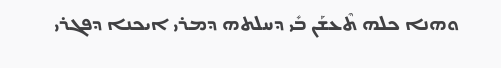ܘܗܢܐ ܟܠܗ ܬܶܥܫܰܢ ܒܺܝ ܕܚܠܬܗ ܕܡܪܝ ܐܝܟܢܐ ܕܦܓܪܝ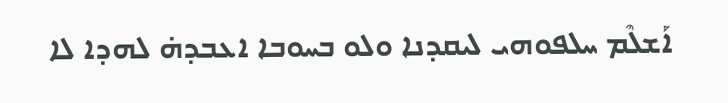ܐܰܫܠܶܡ ܚܠܦܘܗܝ ܠܝܩܕܢܐ ܘܠܘ ܒܚܘܒܐ ܐܥܒܕܗ̇ ܠܗܕܐ ܠܐ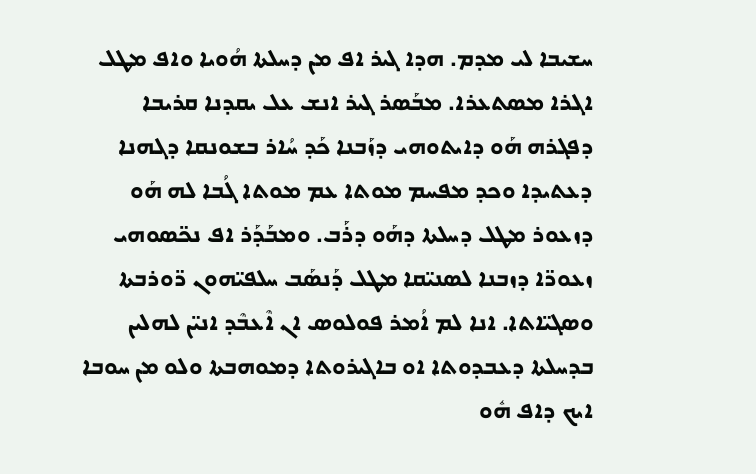ܚܫܝܒܐ ܠܝ ܡܕܡ. ܗܕܐ ܓܝܪ ܐܦ ܡܢ ܕܚܠܬܐ ܗܳܘܝܐ ܘܐܦ ܡܛܠ ܐܓܪܐ ܡܣܬܥܪܐ. ܡܒܰܣܪ ܓܝܪ ܐܢܫ ܥܠ ܝܩܕܢܐ ܩܪܝܒܐ ܕܦܓܪܗ ܗܰܘ ܕܐܝܬܘܗܝ ܕܙܰܒܢܐ ܟܰܕ ܚܳܐܪ ܒܫܘܢܩܐ ܕܓܗܢܐ ܕܥܬܝܕܐ ܘܟܕ ܡܦܚܡ ܡܘܬܐ ܥܡ ܡܘܬܐ ܓܳܒܐ ܠܗ ܗܰܘ ܕܙܥܘܪ ܡܛܠ ܕܚܠܬܐ ܕܗܰܘ ܕܪܰܒ. ܘܡܒܰܕܰܪ ܐܦ ܢܟ̈ܣܘܗܝ ܙܥܘܖ̈ܐ ܕܙܒܢܐ ܠܣܢܝ̈ܩܐ ܡܛܠ ܕܰܢܣܰܒ ܚܠܦܝ̈ܗܘܢ ܖ̈ܘܪܒܬܐ ܘܣܓܝ̈ܐܬܐ. ܐܢܐ ܠܡ ܐܳܡܪ ܦܘܠܘܣ ܐܢ ܐܶܥܒܶܕ ܐܢܝ̈ܢ ܠܗܠܝܢ ܒܕܚܠܬܐ ܕܥܒܕܘܬܐ ܐܘ ܒܐܓܝܪܘܬܐ ܕܡܘܗܒܬܐ ܘܠܘ ܡܢ ܚܘܒܐ ܐܝܟ ܕܐܦ ܗܽܘ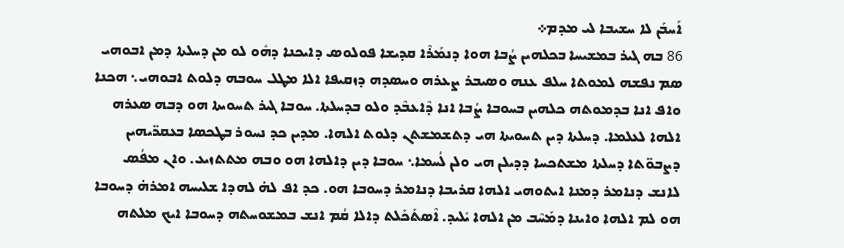ܐܰܚܒܰܢ ܠܐ ܚܫܝܒܐ ܠܝ ܡܕܡ܀
86 ܒܗ ܓܝܪ ܒܡܫܝܚܐ ܒܟܠܗܝܢ ܨܳܒܐ ܗܘܐ ܕܢܡܰܪܶܐ ܩܕܝܫܐ ܦܘܠܘܣ ܕܐܝܟܢܐ ܕܗܽܘ ܠܘ ܡܢ ܕܚܠܬܐ ܕܡܢ ܐܒܘܗܝ ܣܡ ܢܦܫܗ ܠܡܘܬܐ ܚܠܦ ܥܢܗ ܘܣܝܒܪ ܨܥܪܗ ܘܚܣܕܗ ܕܙܩܝܦܐ ܐܠܐ ܡܛܠ ܚܘܒܗ ܕܠܘܬ ܐܒܘܗܝ܆ ܗܟܢܐ ܘܐܦ ܐܢܐ ܒܕܡܘܬܗ ܟܠܗܝܢ ܒܚܘܒܐ ܨܳܒܐ ܐܢܐ ܕܶܐܥܒܶܕ ܘܠܘ ܒܕܚܠܬܐ. ܚܘܒܐ ܓܝܪ ܬܚܘܝܬܐ ܗܘ ܕܒܗ ܣܥܪܗ ܐܠܗܐ ܠܥܠܡܐ. ܕܚܠܬܐ ܕܝܢ ܬܚܘܝܬܐ ܗܝ ܕܬܫܡܫܬܢ ܕܠܘܬ ܐܠܗܐ. ܡܕܝܢ ܟܕ ܢܚܘܪ ܒܛܟܣܐ ܒܥܩܖ̈ܝܗܝܢ ܕܨܒܘ̈ܬܐ ܕܚܠܬܐ ܡܫܬܟܚܐ ܕܕܝܠܢ ܗܝ ܘܠܢ ܠܳܚܡܐ܆ ܚܘܒܐ ܕܝܢ ܕܐܠܗܐ ܗܘ ܘܒܗ ܡܬܬܙܝܥ. ܘܐܢ ܡܦܳܣ ܠܐܢܫ ܕܢܐܡܪ ܕܡܢܐ ܐܝܬܘܗܝ ܐܠܗܐ ܩܪܝܒܐ ܕܢܐܡܪ ܕܚܘܒܐ ܗܘ. ܟܕ ܐܦ ܠܗ̇ ܠܗܕܐ ܫܠܝܚܗ ܐܡܪܗ̇ ܕܚܘܒܐ ܗܘ ܠܡ ܐܠܗܐ ܘܐܝܢܐ ܕܡܰܚܶܒ ܡܢ ܐܠܗܐ ܝܺܠܝܕ. ܐܶܣܬܰܟܰܠܬ ܕܐܠܐ ܩܳܡ ܐܢܫ ܒܡܫܘܚܬܗ ܕܚܘܒܐ ܐܝܟ ܡܠܬܗ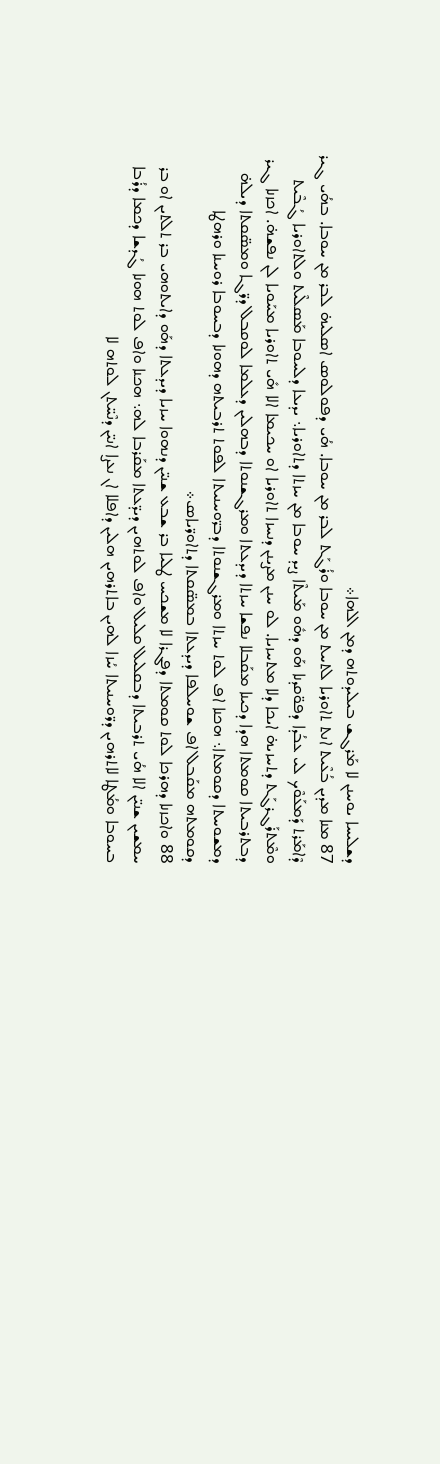ܕܫܠܝܚܐ ܝܘܚܢܢ ܠܐ ܡܰܪܓܫ ܒܝܠܝܕܘܬܗ ܕܡܢ ܐܠܗܐ܀
87 ܡܢܐ ܡܕܝܢ ܒܳܥܶܝܬ ܐܢܬ ܬܐܘܪܝܐ ܠܬܚܬ ܡܢ ܚܘܒܐ ܘܪܳܓܰܬ ܠܒܪ ܡܢ ܚܘܒܐ. ܗܳܝ ܕܦܘܠܘܣ ܐܣܠܝܗ̇ ܠܒܪ ܡܢ ܚܘܒܐ. ܒܗܳܝ ܓܝܪ ܕܶܐܡܰܪܬ ܕܰܡܥܰܘܶܟ ܠܝ ܥܒܳܕܐ ܕܦܘ̈ܩܕܢܐ ܗܰܘ ܕܗܽܘ ܡܰܝܬܶܐ ܨܝܕ ܚܘܒܐ ܡܢ ܚܙܬܐ ܕܬܐܘܪܝܐ܆ ܝܕܝܥܐ ܕܠܚܘܒܐ ܡܰܣܠܶܝܬ ܘܠܬܐܘܪܝܐ ܓܳܒܶܝܬ ܘܡܶܬܪܰܓܪܓܰܬ ܕܬܚܙܝܗ̇ ܐܝܟܐ ܕܠܐ ܡܬܚܙܝܐ. ܠܘ ܚܢܢ ܡܨܝܢܢ ܕܢܚܙܐ ܬܐܘܪܝܐ ܐܘ ܚܟܝܡܐ ܐܠܐ ܗܺܝ ܬܐܘܪܝܐ ܡܚܰܘܝܐ ܠܢ ܢܦܫܗ̇. ܐܟܙܢܐ ܓܝܪ ܕܒܬܪܒܝܬܐ ܩܘܡܬܐ ܗܕܐ ܕܟܝܢܐ ܡܩܰܒܠܐ ܢܦܫܐ ܚܙܬܐ ܕܝܕܥܬܐ ܘܡܪܓܫܢܘܬܐ ܕܒܗܠܝܢ ܕܥܠܡܐ ܠܘܩܒܠ ܕܖ̈ܓܐ ܘܡܣ̈ܩܬܐ ܕܝܠܗ̇ ܕܡܫܘܚܬܐ ܕܩܘܡܬܐ܆ ܗܟܢܐ ܐܦ ܠܘܬ ܚܙܬܐ ܘܡܪܓܫܢܘܬܐ ܕܒܖ̈ܘܚܢܝܬܐ ܠܦܘܬ ܬܪܒܝܬܗ ܕܗܘܢܐ ܕܒܚܘܒܐ ܪܘܚܢܐ ܘܪܗܛܐ ܕܩܘܡܬܗ ܡܩܰܒܠ ܐܦ ܫܘܚܠܦܐ ܕܝܕܥܬܐ ܒܡܣ̈ܩܬܐ ܕܬܐܘܖ̈ܝܐܣ܀
88 ܘܐܟܙܢܐ ܕܗܪܟܐ ܠܘܬ ܩܘܡܬܐ ܕܦܓܪܐ ܠܐ ܡܫܟܚ ܛܠܝܐ ܒܪ ܫܒܥ ܫܢܝ̈ܢ ܕܢܗܘܐ ܚܙܝܐ ܕܝܕܥܬܐ ܕܗܰܘ ܕܐܝܬܘܗܝ ܒܪ ܬܠܬܝܢ ܐܘ ܒܪ ܚܡܫܝܢ ܫܢܝ̈ܢ ܐܠܐ ܗܳܝ ܬܪܒܝܬܐ ܕܒܩܠܝܠ ܩܠܝܠ ܘܐܦ ܠܘܬܗܝܢ ܕܝܕ̈ܥܬܐ ܡܩܰܪܒܐ ܠܗ܆ ܗܟܢܐ ܘܐܦ ܠܘܬ ܗܘܢܐ ܓܳܕܫܐ ܕܟܡܐ ܕܪܳܒܐ ܒܚܘܒܐ ܘܡܳܛܐ ܠܐܬܪܗܝܢ ܕܖ̈ܘܚܢܝܬܐ ܚܳܙܐ ܠܗܝܢ ܒܐܬܪܗܝܢ ܗܠܝܢ ܕܐܦܠܐ ܐܢ ܢܥܨܐ ܐܢܝ̈ܢ ܕܢܶܚ̈ܬܢ ܠܘܬܗ ܠܐ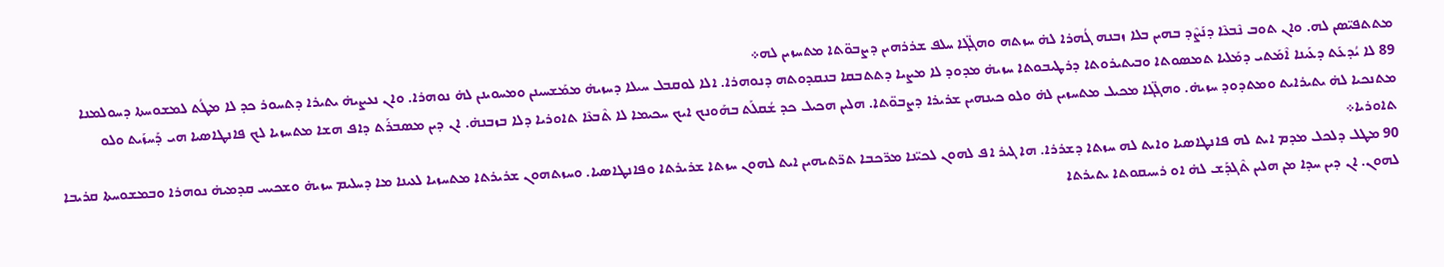ܡܬܬܦܝ̈ܣܢ ܠܗ. ܘܐܢ ܬܘܒ ܢܶܒܥܶܐ ܕܢܰܨܶܕ ܒܗܝܢ ܒܠܐ ܙܒܢܗ ܓܳܗܪܐ ܠܗ̇ ܚܙܬܗ ܘܗܓ̈ܓܐ ܚܠܦ ܫܪܪܗܝܢ ܕܨܒܘ̈ܬܐ ܡܬܚܙܝܢ ܠܗ܀
89 ܠܐ ܝܳܕܥܰܬ ܕܥܰܝܢܐ ܐܶܡܰܬܝ ܕܡܰܠܝܐ ܬܡܣܘܬܐ ܘܒܝܬܝܪܘܬܐ ܕܪܛܝܒܘܬܐ ܚܙܝܗ̇ ܡܕܘܕ ܠܐ ܡܨܝܐ ܕܬܬܒܩܐ ܒܢܩܕܘܬܗ ܕܢܘܗܪܐ. ܐܠܐ ܠܘܩܒܠ ܚܝܠܐ ܕܚܙܝܗ̇ ܡܡܰܫܚܝܢܢ ܘܡܚܘܝܢܢ ܠܗ̇ ܢܘܗܪܐ. ܘܐܢ ܢܥܨܝܗ̇ ܝܬܝܪܐ ܕܬܚܘܪ ܟܕ ܠܐ ܡܛܳܬ ܠܡܫܘܚܬܐ ܕܚܘܠܡܢܐ ܡܬܢܟܝܐ ܠܗ̇ ܝܬܝܪܐܝܬ ܘܡܬܕܘܕ ܚܙܝܗ̇. ܘܗܓ̈ܓܐ ܡܟܝܠ ܡܬܚܙܝܢ ܠܗ̇ ܘܠܘ ܟܝܢܗܝܢ ܫܪܝܪܐ ܕܨܒܘ̈ܬܐ. ܗܠܝܢ ܗܟܝܠ ܟܕ ܫܳܩܠܰܬ ܒܗܰܘܢܟ ܐܝܟ ܚܟܝܡܐ ܠܐ ܬܶܒܥܶܐ ܬܐܘܪܝܐ ܕܠܐ ܒܙܒܢܗ̇. ܐܢ ܕܝܢ ܡܣܒܪܰܬ ܕܐܦ ܗܫܐ ܡܬܚܙܝܐ ܠܟ ܦܐܢܛܐܣܝܐ ܗܝ ܕܰܚܙܰܝܬ ܘܠܘ ܬܐܘܪܝܐ܀
90 ܡܛܠ ܕܠܟܠ ܡܕܡ ܐܝܬ ܠܗ ܦܐܢܛܐܣܝܐ ܘܐܝܬ ܠܗ ܚܙܬܐ ܕܫܪܪܐ. ܗܐ ܓܝܪ ܐܦ ܠܗܘܢ ܠܟܝ̈ܢܐ ܡܖ̈ܟܒܐ ܬܖ̈ܬܝܗܝܢ ܐܝܬ ܠܗܘܢ ܚܙܬܐ ܫܪܝܪܬܐ ܘܦܐܢܛܐܣܝܐ. ܘܚܙܬܗܘܢ ܫܪܝܪܬܐ ܡܬܚܙܝܐ ܠܥܝܢܐ ܡܐ ܕܚܠܝܡ ܚܙܝܗ̇ ܘܫܟܝܚ ܩܕܡܝܗ̇ ܢܘܗܪܐ ܘܒܡܫܘܚܬܐ ܩܪܝܒܐ ܠܗܘܢ. ܐܢ ܕܝܢ ܚܕܐ ܡܢ ܗܠܝܢ ܬܶܓܕܰܫ ܠܗ̇ ܐܘ ܪܚܝܩܘܬܐ ܝܬܝܪܬܐ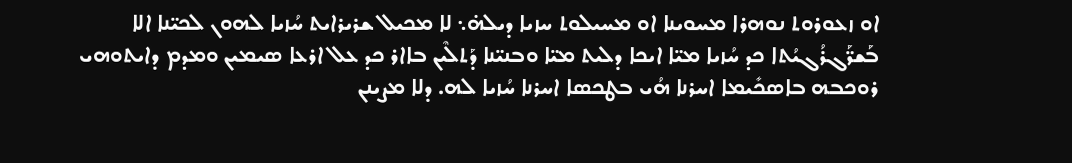ܐܘ ܙܥܘܪܘܬ ܢܘܗܪܐ ܡܚܘܝܢܐ ܐܘ ܡܚܝܠܘܬ ܚܙܝܐ ܕܝܠܗ̇܆ ܠܐ ܡܟܝܠ ܫܪܝܪܐܝܬ ܚܳܙܝܐ ܠܗܘܢ ܠܟܝ̈ܢܐ ܐܠܐ ܒܰܫܖ̈ܰܓܪܳܓܝܳܬܐ ܟܕ ܚܳܙܝܐ ܡܝ̈ܐ ܐܝܟܐ ܕܠܝܬ ܡܝ̈ܐ ܘܒܢܝ̈ܢܐ ܕܰܬܠܶܝܢ ܒܐܐܪ ܟܕ ܥܠ ܐܪܥܐ ܣܝܡܝܢ ܘܡܕܡ ܕܐܝܬܘܗܝ ܪܘܟܒܗ ܒܐܣܟܺܝܡܐ ܐܚܪܢܐ ܗܳܝ ܒܛܟܣܐ ܐܚܪܢܐ ܚܳܙܝܐ ܠܗ. ܕܠܐ ܡܨܝܢܢ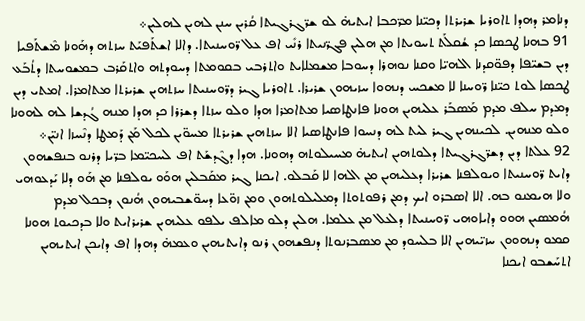ܕܢܐܡܪ ܕܗܕܐ ܬܐܘܪܝܐ ܫܪܝܪܬܐ ܕܟܝ̈ܢܐ ܡܖ̈ܟܒܐ ܐܝܬܝܗ̇ ܠܘ ܫܖ̈ܓܪܓܝܬܐ ܩܳܪܝܢ ܚܢܢ ܠܗܝܢ ܠܗܠܝܢ܀
91 ܒܗܢܐ ܛܟܣܐ ܟܕ ܫܳܩܠܰܬ ܬܚܘܝܬܐ ܡܢ ܗܠܝܢ ܦܓܖ̈ܢܝܬܐ ܪܢܺܝ ܐܦ ܥܠ ܖ̈ܘܚܢܝܬܐ. ܕܐܠܐ ܐܫܬܰܦܝܰܬ ܚܙܬܗ ܕܗܰܘܢܐ ܡܶܫܬܰܦܝܐ ܕܝܢ ܒܫܝ̈ܦܐ ܕܦܘ̈ܩܕܢܐ ܐܠܗܝ̈ܐ ܘܩܢܐ ܢܘܗܪܐ ܕܚܘܒܐ ܡܫܡܠܐܝܬ ܘܐܬܪܒܝ ܒܩܘܡܬܐ ܕܚܘܕܬܗ ܘܐܬܩܰܪܒ ܒܡܫܘܚܬܐ ܕܬܳܒܰܥ ܛܟܣܐ ܠܘܬ ܟܝ̈ܢܐ ܖ̈ܘܚܢܐ ܠܐ ܡܫܟܚ ܕܢܗܘܐ ܚܙܝܗܘܢ ܫܪܝܪܐ. ܬܐܘܪܝܐ ܓܝܪ ܕܖ̈ܘܚܢܝܬܐ ܚܙܬܗܝܢ ܫܪܝܪܬܐ ܡܬܐܡܪܐ. ܐܡܬܝ ܕܝܢ ܕܡܕܡ ܚܠܦ ܡܕܡ ܡܰܣܒܰܪ ܥܠܝܗܝܢ ܗܘܢܐ ܦܐܢܛܐܣܝܐ ܡܬܐܡܪܐ ܗܕܐ ܘܠܘ ܚܙܬܐ ܕܫܪܪܐ ܟܕ ܗܕܐ ܡܢܗ ܓܳܕܫܐ ܠܗ ܠܗܘܢܐ ܘܠܘ ܡܢܗܝܢ. ܠܟܝܢܗܝܢ ܓܝܪ ܠܝܬ ܠܗ ܕܢܚܘܐ ܦܐܢܛܐܣܝܐ ܐܠܐ ܚܙܬܗܝܢ ܫܪܝܪܬܐ ܡܚܘ̈ܝܢ ܠܟܠ ܡܰܢ ܕܰܡܛܐ ܕܢܶܚܙܐ ܐܢܝ̈ܢ܀
92 ܥܠܬܐ ܕܝܢ ܕܫܖ̈ܓܪܓܝܬܐ ܕܠܘܬܗܝܢ ܐܝܬܝܗ̇ ܡܚܝܠܘܬܗ ܕܗܘܢܐ. ܗܕܐ ܕܓܶܕܫܰܬ ܐܦ ܠܚܟܝ̈ܡܐ ܒܖ̈ܝܐ ܕܪܢܘ ܒܢܦܫܗܘܢ ܕܐܝܬ ܖ̈ܘܚܢܝܬܐ ܘܝܘܠܦܢܐ ܫܪܝܪܐ ܕܥܠܝܗܝܢ ܡܢ ܐܠܗܐ ܠܐ ܩܰܒܠܘ. ܐܝܟܢܐ ܓܝܪ ܡܩܰܒܠܝܢ ܗܘܰܘ ܝܘܠܦܢܐ ܡܢ ܗܰܘ ܕܠܐ ܝܰܕܥܘܗܝ ܘܠܐ ܗܝܡܢܘ ܒܗ. ܐܠܐ ܐܣܒܪܘ ܐܝܟ ܕܡܢ ܪܦܘܬܘܬܐ ܕܡܠܝܠܘܬܗܘܢ ܘܡܢ ܙܘ̈ܥܐ ܕܚܘ̈ܫܒܝܗܘܢ ܗܳܢܘܢ ܕܒܟܠ ܡܕܡ ܗܳܡܣܝܢ ܗܘܘ ܕܐܝܐܘܗܝ ܖ̈ܘܚܢܝܬܐ ܕܠܥܠ ܡܢ ܥܠܡܐ. ܗܠܝܢ ܕܠܘ ܡܐܠܦ ܝܠܦܘ ܥܠܝܗܝܢ ܫܪܝܪܐܝܬ ܘܠܐ ܒܕܟܝܘܬ ܗܘܢܐ ܩܡܘ ܕܢܗܘܘܢ ܚܙܝ̈ܝܗܝܢ ܐܠܐ ܒܠܚܘܕ ܡܢ ܡܣܒܪܢܘܬܐ ܕܢܦܫܗܘܢ ܪܢܘ ܕܐܝܬܝܗܝܢ ܘܥܡܗ̇ ܕܗܕܐ ܐܦ ܕܐܝܟܢ ܐܝܬܝܗܝܢ ܐܬܚܰܫܒܘ ܐܝܟܢܐ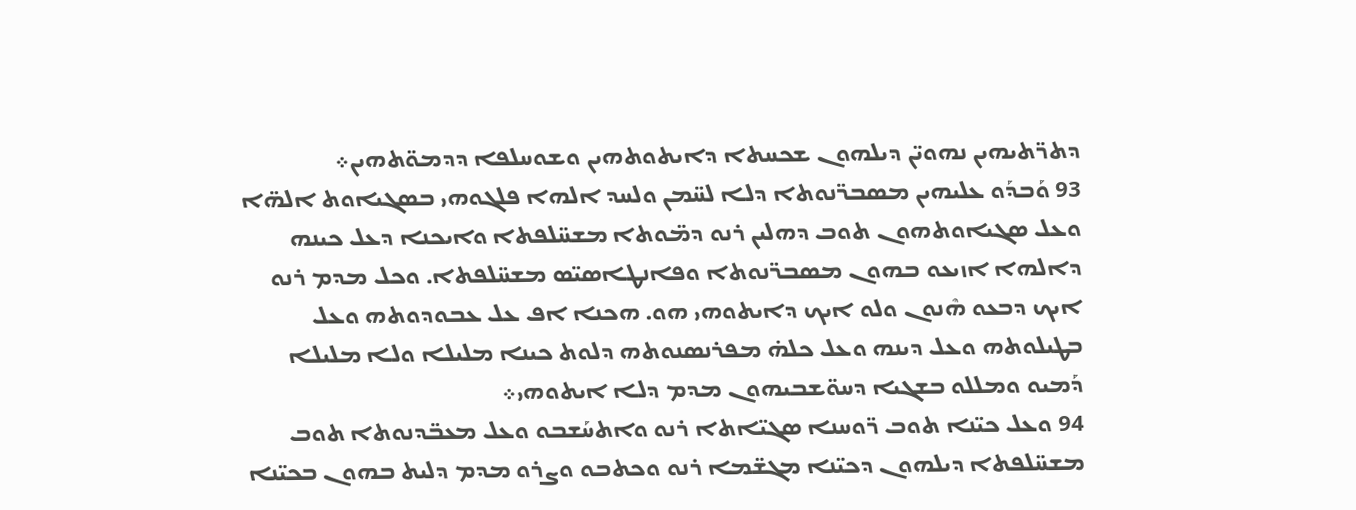ܕܬܖ̈ܬܝܗܝܢ ܢܗܘܝ̈ܢ ܕܝܠܗܘܢ ܫܟܚܬܐ ܕܐܝܬܘܬܗܝܢ ܘܫܘܚܠܦܐ ܕܕܡܘ̈ܬܗܝܢ܀
93 ܘܰܒܕܰܘ ܥܠܝܗܝܢ ܡܣܒܖ̈ܢܘܬܐ ܕܠܐ ܠܚ̈ܡܢ ܘܠܚܕ ܐܠܗܐ ܦܠܓܘܗܝ ܒܣܓܝܐܘܬ ܐܠܗ̈ܐ ܘܥܠ ܣܓܝܐܘܬܗܘܢ ܬܘܒ ܕܗܠܝܢ ܪܢܘ ܕܡ̈ܘܬܐ ܡܫܚ̈ܠܦܬܐ ܘܐܝܟܢܐ ܕܥܠ ܟܝܢܗ ܕܐܠܗܐ ܐܙܝܥܘ ܒܗܘܢ ܡܣܒܖ̈ܢܘܬܐ ܘܦܐܢܛܐܣܝ̈ܣ ܡܫܚ̈ܠܦܬܐ. ܘܟܠ ܡܕܡ ܪܢܘ ܐܝܟ ܕܒܥܘ ܗܶܢܘܢ ܘܠܘ ܐܝܟ ܕܐܝܬܘܗܝ ܗܘ. ܗܟܢܐ ܐܦ ܥܠ ܥܒܘܕܘܬܗ ܘܥܠ ܒܛܝܠܘܬܗ ܘܥܠ ܕܝܢܗ ܘܥܠ ܟܠܗ̇ ܡܦܪܢܣܢܘܬܗ ܕܠܘܬ ܟܝܢܐ ܡܠܝܠܐ ܘܠܐ ܡܠܝܠܐ ܕܰܡܝܘ ܘܡܠܠܘ ܒܫܓܝܐ ܕܚܘ̈ܫܒܝܗܘܢ ܡܕܡ ܕܠܐ ܐܝܬܘܗܝ܀
94 ܘܥܠ ܟܝ̈ܢܐ ܬܘܒ ܖ̈ܘܚܢܐ ܣܓܝ̈ܐܬܐ ܪܢܘ ܘܐܬܚܰܫܒܘ ܘܥܠ ܡܥܒ̈ܕܢܘܬܐ ܬܘܒ ܡܫܚ̈ܠܦܬܐ ܕܝܠܗܘܢ ܕܟܝ̈ܢܐ ܡܓܫ̈ܡܐ ܪܢܘ ܘܟܬܒܘ ܘܨܪܘ ܡܕܡ ܕܠܝܬ ܒܗܘܢ ܒܟܝ̈ܢܐ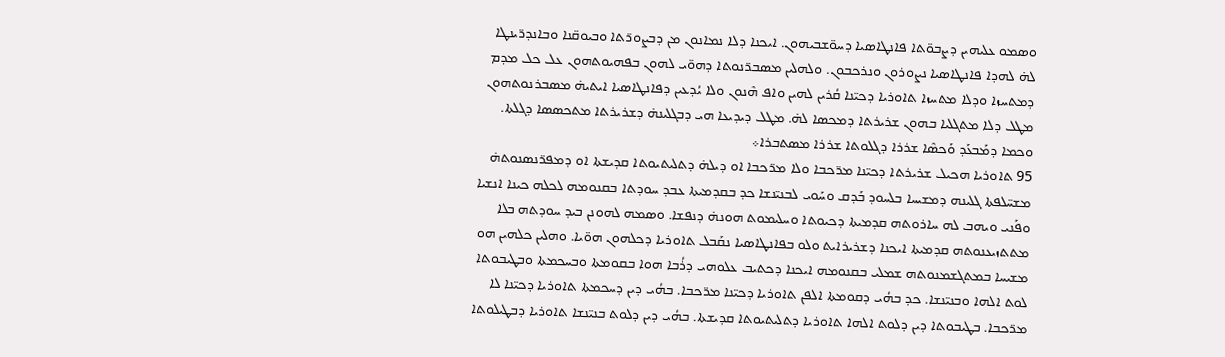ܘܣܡܘ ܥܠܝܗܝܢ ܕܨܒܘ̈ܬܐ ܦܐܢܛܐܣܝܐ ܕܚܘ̈ܫܒܝܗܘܢ. ܐܝܟܢܐ ܕܠܐ ܢܡܐܢܘܢ ܡܢ ܕܒܨܘܖ̈ܬܐ ܘܒܝܘܩ̈ܢܐ ܘܒܐܢܕܖ̈ܝܢܛܐ ܠܗ̇ ܠܗܕܐ ܦܐܢܛܐܣܝܐ ܢܨܘܪܘܢ ܘܢܪܟܒܘܢ. ܘܠܗܠܝܢ ܡܣܒܖ̈ܢܘܬܐ ܕܗܘ̈ܝ ܠܗܘܢ ܒܦܗܝܘܬܗܘܢ ܥܠ ܟܠ ܡܕܡ ܕܡܬܚܙܐ ܘܕܠܐ ܡܬܚܙܐ ܬܐܘܪܝܐ ܕܟܝ̈ܢܐ ܩܳܪܝܢ ܠܗܝܢ ܘܐܦ ܗܶܢܘܢ ܘܠܐ ܝܳܕܥܝܢ ܕܦܐܢܛܐܣܝܐ ܐܝܬܝܗ̇ ܡܣܒܪܢܘܬܗܘܢ ܡܛܠ ܕܠܐ ܡܬܓܠܝܐ ܒܗܘܢ ܫܪܝܪܬܐ ܕܡܟܣܐ ܠܗ̇. ܡܛܠ ܕܝܕܝܥܐ ܗܝ ܕܒܓܠܝܢܗ̇ ܕܫܪܝܪܬܐ ܡܬܟܣܣܐ ܕܓܠܬܐ. ܘܟܡܐ ܕܡܰܒܥܰܕ ܘܰܟܣܶܐ ܫܪܪܐ ܕܓܠܘܬܐ ܫܪܪܐ ܡܣܬܒܪܐ܀
95 ܬܐܘܪܝܐ ܗܟܝܠ ܫܪܝܪܬܐ ܕܟܝ̈ܢܐ ܡܖ̈ܟܒܐ ܘܠܐ ܡܖ̈ܟܒܐ ܐܘ ܕܝܠܗ̇ ܕܬܠܝܬܝܘܬܐ ܩܕܝܫܬܐ ܐܘ ܕܡܦܖ̈ܢܣܢܘܬܗ̇ ܡܫܚ̈ܠܦܬܐ ܓܠܝܢܗ ܕܡܫܝܚܐ ܒܠܚܘܕ ܒܰܕܩ ܘܚܰܘܝ ܠܒܢܝ̈ܢܫܐ ܟܕ ܒܩܕܡܝܬܐ ܥܒܕ ܚܘܕܬܐ ܒܩܢܘܡܗ ܠܟܠܗ ܟܝܢܐ ܐܢܫܝܐ ܘܦܰܢܝ ܘܝܗܒ ܠܗ ܚܐܪܘܬܗ ܩܕܡܝܬܐ ܕܟܝܘܬܐ ܘܚܠܝܡܘܬ ܗܘܢܗ̇ ܕܢܦܫܐ. ܘܣܡܗ ܠܗܘܢܢ ܒܝܕ ܚܘܕܬܗ ܒܠܐ ܡܬܬܙܝܥܢܘܬܗ ܩܕܡܝܬܐ ܐܝܟܢܐ ܕܫܪܝܪܐܝܬ ܘܠܘ ܒܦܐܢܛܐܣܝܐ ܢܩܰܒܠ ܬܐܘܪܝܐ ܕܟܠܗܘܢ ܗܘ̈ܝܐ. ܘܗܠܝܢ ܟܠܗܝܢ ܗܘ ܡܫܝܚܐ ܒܡܬܓܫܡܢܘܬܗ ܫܡܠܝ ܒܩܢܘܡܗ ܐܝܟܢܐ ܕܟܬܝܒ ܥܠܘܗܝ ܕܪܳܒܐ ܗܘܐ ܒܩܘܡܬܐ ܘܒܚܟܡܬܐ ܘܒܛܝܒܘܬܐ ܠܘܬ ܐܠܗܐ ܘܒܢܝ̈ܢܫܐ. ܟܕ ܒܗܳܝ ܕܩܘܡܬܐ ܐܠܦܢ ܬܐܘܪܝܐ ܕܟܝ̈ܢܐ ܡܖ̈ܟܒܐ. ܒܗܳܝ ܕܝܢ ܕܚܟܡܬܐ ܬܐܘܪܝܐ ܕܟܝ̈ܢܐ ܠܐ ܡܖ̈ܟܒܐ. ܒܛܝܒܘܬܐ ܕܝܢ ܕܠܘܬ ܐܠܗܐ ܬܐܘܪܝܐ ܕܬܠܝܬܝܘܬܐ ܩܕܝܫܬܐ. ܒܗܳܝ ܕܝܢ ܕܠܘܬ ܒܢܝ̈ܢܫܐ ܬܐܘܪܝܐ ܕܒܛܝܠܘܬܐ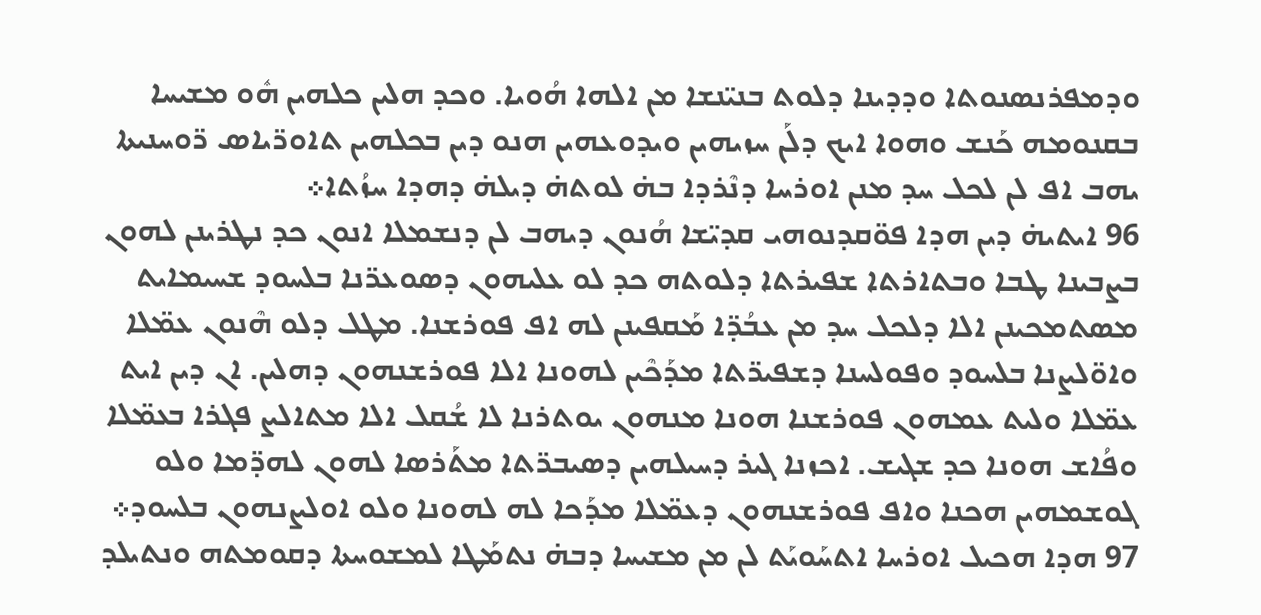ܘܕܡܦܪܢܣܢܘܬܐ ܘܕܕܝܢܐ ܕܠܘܬ ܒܢܝ̈ܢܫܐ ܡܢ ܐܠܗܐ ܗܳܘܝܐ. ܘܟܕ ܗܠܝܢ ܟܠܗܝܢ ܗܽܘ ܡܫܝܚܐ ܒܩܢܘܡܗ ܟܰܢܫ ܘܗܘܐ ܐܝܟ ܕܠܰܢ ܚܙܝܗܝܢ ܘܝܕܘܥܗܝܢ ܗܢܘ ܕܝܢ ܒܟܠܗܝܢ ܬܐܘܖ̈ܝܐܣ ܖ̈ܘܚܢܝܬܐ ܝܗܒ ܐܦ ܠܢ ܠܟܠ ܚܕ ܡܢܢ ܐܘܪܚܐ ܕܢܶܪܕܐ ܒܗ̇ ܠܘܬܗ̇ ܕܝܠܗ̇ ܕܗܕܐ ܚܙܳܬܐ܀
96 ܐܝܬܝܗ̇ ܕܝܢ ܗܕܐ ܦܘ̈ܩܕܢܘܗܝ ܩܕܝ̈ܫܐ ܗܳܢܘܢ ܕܝܗܒ ܠܢ ܕܢܫܡܠܐ ܐܢܘܢ ܟܕ ܢܛܪܝܢܢ ܠܗܘܢ ܒܨܒܝܢܐ ܛܒܐ ܘܒܬܐܪܬܐ ܫܦܝܪܬܐ ܕܠܘܬܗ ܟܕ ܠܘ ܥܠܝܗܘܢ ܕܣܘܥܖ̈ܢܐ ܒܠܚܘܕ ܫܚܝܡܐܝܬ ܡܣܬܡܟܝܢܢ ܐܠܐ ܕܠܟܠ ܚܕ ܡܢ ܥܒܳܕ̈ܐ ܡܰܩܦܝܢܢ ܠܗ ܐܦ ܦܘܪܫܢܐ. ܡܛܠ ܕܠܘ ܗܶܢܘܢ ܥܡ̈ܠܐ ܘܐܘ̈ܠܨܢܐ ܒܠܚܘܕ ܘܦܘܠܚܢܐ ܕܫܦܝܖ̈ܬܐ ܡܕܰܟܶܝܢ ܠܗܘܢܐ ܐܠܐ ܦܘܪܫܢܗܘܢ ܕܗܠܝܢ. ܐܢ ܕܝܢ ܐܝܬ ܥܡ̈ܠܐ ܘܠܝܬ ܥܡܗܘܢ ܦܘܪܫܢܐ ܗܘܢܐ ܡܢܗܘܢ ܝܘܬܪܢܐ ܠܐ ܫܳܩܠ ܐܠܐ ܡܬܐܠܨ ܦܓܪܐ ܒܥܡ̈ܠܐ ܘܦܳܐܫ ܗܘܢܐ ܟܕ ܫܓܝܫ. ܐܟܙܢܐ ܓܝܪ ܕܚܝܠܗܝܢ ܕܣܝܒܖ̈ܬܐ ܡܬܰܪܣܐ ܠܗܘܢ ܠܗܕ̈ܡܐ ܘܠܘ ܓܘܫܡܗܝܢ ܗܟܢܐ ܘܐܦ ܦܘܪܫܢܗܘܢ ܕܥܡ̈ܠܐ ܡܕܰܟܐ ܠܗ ܠܗܘܢܐ ܘܠܘ ܐܘܠܨܢܗܘܢ ܒܠܚܘܕ܀
97 ܗܕܐ ܗܟܝܠ ܐܘܪܚܐ ܐܬܚܰܘܝܰܬ ܠܢ ܡܢ ܡܫܝܚܐ ܕܒܗ̇ ܢܬܡܰܛܐ ܠܡܫܘܚܬܐ ܕܩܘܡܬܗ ܘܢܬܝܠܕ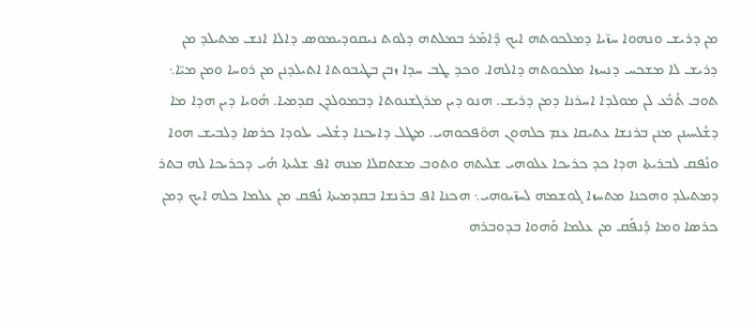ܡܢ ܕܪܝܫ ܘܢܗܘܐ ܚܙ̈ܝܐ ܕܡܠܟܘܬܗ ܐܝܟ ܕܶܐܡܰܪ ܒܡܠܬܗ ܕܠܘܬ ܢܝܩܘܕܝܡܘܣ ܕܐܠܐ ܐܢܫ ܡܬܝܠܕ ܡܢ ܕܪܝܫ ܠܐ ܡܫܟܚ ܕܢܚܙܐ ܡܠܟܘܬܗ ܕܐܠܗܐ. ܘܟܕ ܛܒ ܚܕܐ ܙܒܢ ܒܛܝܒܘܬܐ ܐܬܝܠܕܢܢ ܡܢ ܪܘܚܐ ܘܡܢ ܡܝ̈ܐ܆ ܬܘܒ ܬܳܒܰܥ ܠܢ ܡܘܠܕܐ ܐܚܪܢܐ ܕܡܢ ܕܪܝܫ. ܗܢܘ ܕܝܢ ܡܪܓܫܢܘܬܐ ܕܒܡܘܠܕܢ ܩܕܡܝܐ. ܗܳܘܝܐ ܕܝܢ ܗܕܐ ܡܐ ܕܫܳܠܚܝܢܢ ܡܢܢ ܒܪܢܫܐ ܥܬܝܩܐ ܥܡ ܟܠܗܘܢ ܗܘ̈ܦܟܘܗܝ. ܡܛܠ ܕܐܝܟܢܐ ܕܫܳܠܚ ܝܠܘܕܐ ܟܪܣܐ ܕܠܒܝܫ ܗܘܐ ܘܢܳܦܩ ܠܒܪܝܬܐ ܗܕܐ ܟܕ ܟܪܝܟܐ ܥܠܘܗܝ ܫܠܝܬܗ ܘܬܘܒ ܡܫܬܩܠܐ ܡܢܗ ܐܦ ܫܠܝܬܐ ܗܳܝ ܕܟܪܝܟܐ ܠܗ ܒܬܪ ܕܡܬܝܠܕ ܘܗܟܢܐ ܡܬܚܙܐ ܓܘܫܡܗ ܠܚܙ̈ܝܘܗܝ܆ ܗܟܢܐ ܐܦ ܒܪܢܫܐ ܒܩܕܡܝܬܐ ܢܳܦܩ ܡܢ ܥܠܡܐ ܟܠܗ ܐܝܟ ܕܡܢ ܟܪܣܐ ܘܡܐ ܕܰܢܦܰܩ ܡܢ ܥܠܡܐ ܘܰܗܘܐ ܒܕܘܒܪܗ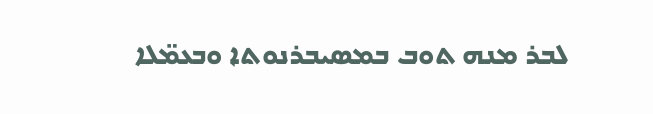ܠܒܪ ܡܢܗ ܬܘܒ ܒܡܣܝܒܪܢܘܬܐ ܘܒܥܡ̈ܠܐ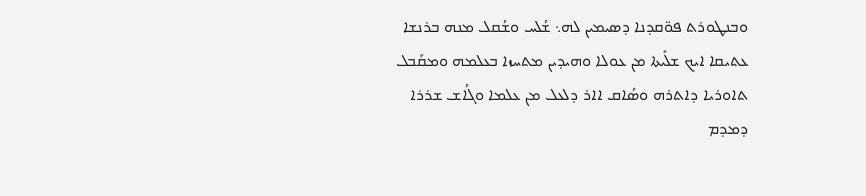ܘܒܢܛܘܪܬ ܦܘ̈ܩܕܢܐ ܕܣܝܡܝܢ ܠܗ܆ ܫܳܠܚ ܘܫܳܩܠ ܡܢܗ ܒܪܢܫܐ ܥܬܝܩܐ ܐܝܟ ܫܠܺܝܬܐ ܡܢ ܥܘܠܐ ܘܗܝܕܝܢ ܡܬܚܙܐ ܒܥܠܡܗ ܘܡܩܰܒܠ ܬܐܘܪܝܐ ܕܐܬܪܗ ܘܣܳܐܩ ܐܐܪ ܕܠܥܠ ܡܢ ܥܠܡܐ ܘܓܳܐܫ ܫܪܪܐ ܕܡܕܡ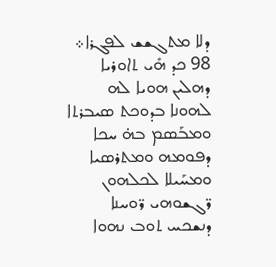ܕܠܐ ܡܬܓܫܫ ܠܦܓܪܐ܀
98 ܟܕ ܗܺܝ ܬܐܘܪܝܐ ܕܗܠܝܢ ܗܘܝܐ ܠܗ ܠܗܘܢܐ ܒܕܘܟܬ ܣܝܒܪܬܐ ܘܡܒܰܣܡ ܒܗ̇ ܚܟܐ ܕܦܘܡܗ ܘܡܬܪܣܝܐ ܘܡܚܰܝܠܐ ܠܟܠܗܘܢ ܖ̈ܓܫܘܗܝ ܖ̈ܘܚܢܐ ܕܢܫܟܚ ܬܘܒ ܢܗܘܐ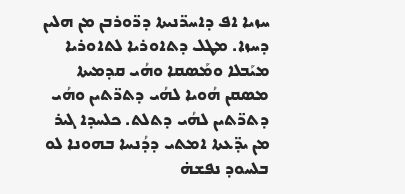ܚܙܝܐ ܐܦ ܕܐܚܖ̈ܢܝܬܐ ܕܖ̈ܘܪܒܢ ܡܢ ܗܠܝܢ ܕܚܙܐ. ܡܛܠ ܕܬܐܘܪܝܐ ܠܬܐܘܪܝܐ ܡܝܰܒܠܐ ܘܡܰܣܩܐ ܘܗܳܝ ܩܕܡܝܬܐ ܡܣܩܢ ܗܳܘܝܐ ܠܗܳܝ ܕܬܖ̈ܬܝܢ ܘܗܳܝ ܕܬܖ̈ܬܝܢ ܠܗܳܝ ܕܬܠܬ. ܟܠܚܕܐ ܓܝܪ ܡܢ ܝܕ̈ܥܬܐ ܐܡܬܝ ܕܕܳܢܚܐ ܒܗܘܢܐ ܠܘ ܒܠܚܘܕ ܢܦܫܗ̇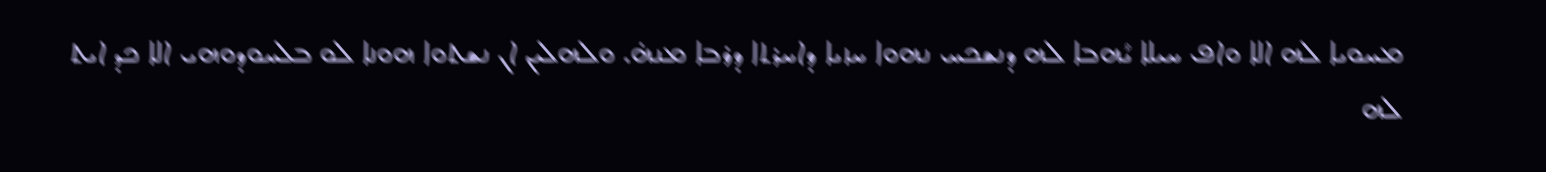ܡܚܘܝܐ ܠܗ ܐܠܐ ܘܐܦ ܚܝܠܐ ܝܳܗܒܐ ܠܗ ܕܢܫܟܚ ܢܗܘܐ ܚܙܝܐ ܕܐܚܪܬܐ ܕܪܒܐ ܡܢܗ̇. ܘܠܗܠܝܢ ܐܢ ܢܫܬܘܐ ܗܘܢܐ ܠܘ ܒܠܚܘܕܘܗܝ ܐܠܐ ܟܕ ܐܝܬ ܠܗ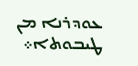ܥܘܕܪܢܐ ܡܢ ܛܝܒܘܬܐ܀